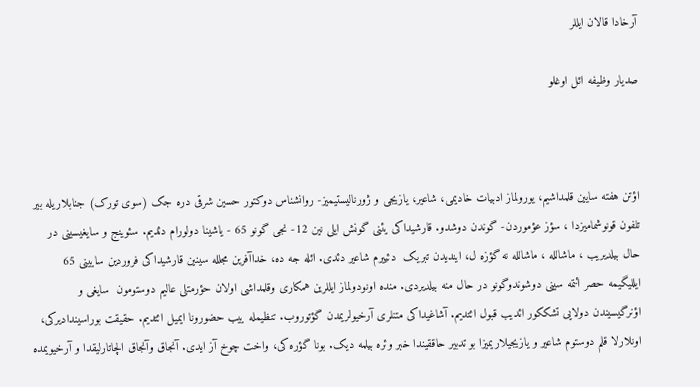آرخادا قالان ایللر

صدیار وظیفه ائل اوغلو



اؤتن هفته سایین قلمداشیم، یورولماز ادبیات خادیمی، شاعیر، یازیجی و ژورنالیستیمیز- روانشناس دوکتور حسین شرقی دره جک (سوی تورک) جنابلاریله بیر تلفون قونوشمامیزدا ، سؤز عؤموردن- گوندن دوشدو. قارشیداکی یئنی گونش ایلی نین 12- نجی گونو 65 - یاشینا دولورام دئدیم. سئوینج و سایغیسینی در حال بیلدیریب ، ماشالله ، ماشالله نه گؤزه ل، ایندیدن تبریک  دئییرم شاعیر دئدی. ائله جه ده، خداآفرین مجلله سینین قارشیداکی فروردین سایینی 65 ایللیگیمه حصر ائتمه سینی دوشوندوگونو در حال منه بیلدیردی. منده اونودولماز ایللرین همکاری وقلمداشی اولان حؤرمتلی عالیم دوستومون  سایغی و اؤنرگیسیندن دولایی تشککور ائدیب قبول ائتدیم. آشاغیداکی متنلری آرخیولریمدن گؤتوروب. تنظیمله ییب حضورونا ایمیل ائتدیم. حقیقت بوراسیندادیرکی، اونلارلا قلم دوستوم شاعیر و یازیجیلاریمیزا بو تدبیر حاققیندا خبر وئره بیلمه دیک. بونا گؤره کی، واخت چوخ آز ایدی. آنجاق وآنجاق الچاتارلیقدا و آرخیویمده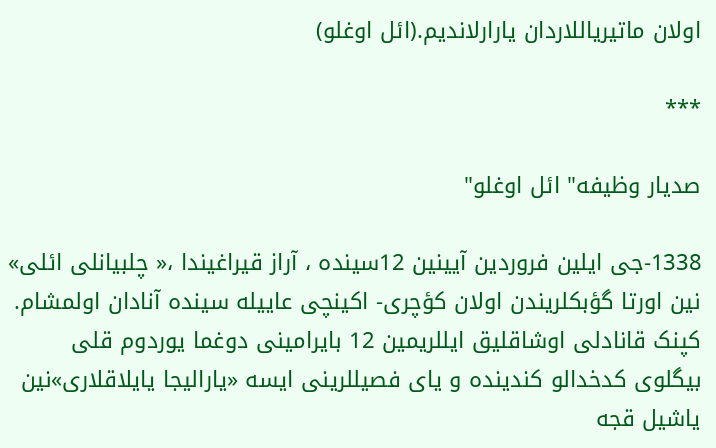اولان ماتیریاللاردان یارارلاندیم.(ائل اوغلو)

***

صدیار وظیفه" ائل اوغلو"

1338-جی ایلین فروردین آیینین 12سینده ، آراز قیراغیندا ،« چلبیانلی ائلی» نین اورتا گؤبکلریندن اولان کؤچری- اکینچی عاییله سینده آنادان اولمشام. کپنک قانادلی اوشاقلیق ایللریمین 12 بایرامینی دوغما یوردوم قلی بیگلوی کدخدالو کندینده و یای فصیللرینی ایسه «یارالیجا یایلاقلاری»نین یاشیل قجه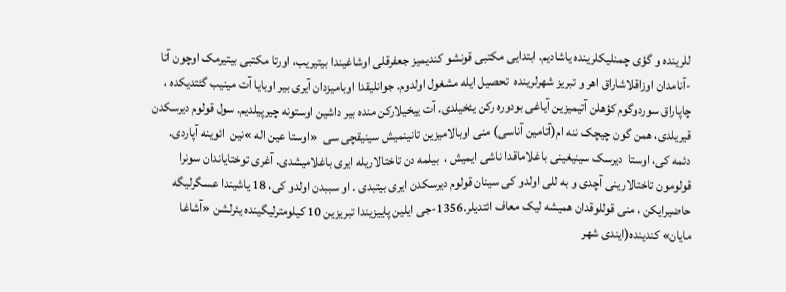للرینده و گؤی چمنلیکلرینده یاشادیم. ابتدایی مکتبی قونشو کندیمیز جعفرقلی اوشاغیندا بیتیریب، اورتا مکتبی بیتیرمک اوچون آتا -آنامدان اوزاقلاشاراق اهر و تبریز شهرلرینده  تحصیل ایله مشغول اولدوم. جوانلیقدا اوبامیزدان آیری بیر اوبایا آت مینیب گئتدیکده ، چاپاراق سوردوگوم کؤهلن آتیمیزین آیاغی بودوره رکن یئخیلدی. آت ییخیلارکن منده بیر داشین اوستونه چیرپیلدیم. سول قولوم دیرسکدن قیریلدی، همن گون چیچک ننه ام(آتامین آناسی) منی اوبالامیزین تانینمیش سینیقچی سی  «اوستا عین اله »نین  ائوینه آپاردی. دئمه کی، اوستا  دیرسک سینیغینی باغلاماقدا ناشی ایمیش ،  بیلمه دن تاختالاریله ایری باغلامیشدی. آغری توختایاندان سونرا قولومون تاختالارینی آچدی و به للی اولدو کی سینان قولوم دیرسکدن ایری بیتبدی . او سببدن اولدو کی، 18 یاشیندا عسگرلیگه حاضیرایکن ، منی قوللوقدان همیشه لیک معاف ائتدیلر.1356-جی ایلین پاییزیندا تبریزین 10 کیلومترلیگینده یئرلشن «آشاغا مایان» کندینده(ایندی شهر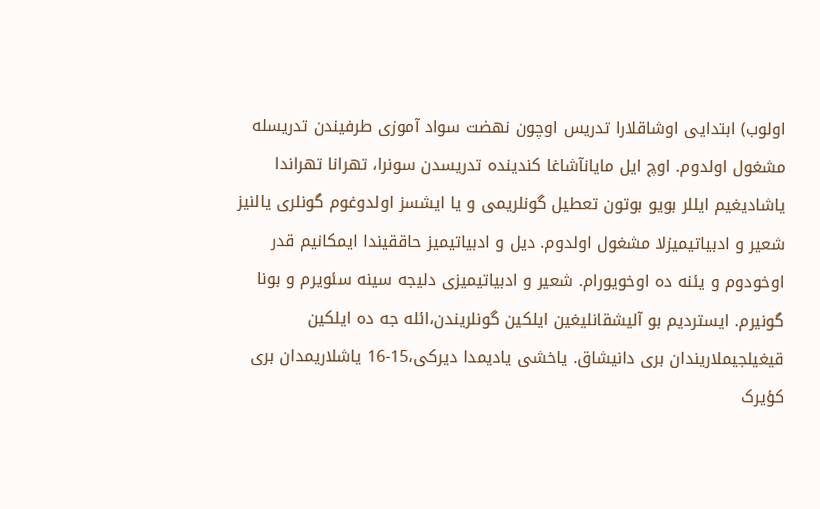اولوب) ابتدایی اوشاقلارا تدریس اوچون نهضت سواد آموزی طرفیندن تدریسله مشغول اولدوم. اوچ ایل مایانآشاغا کندینده تدریسدن سونرا، تهرانا تهراندا یاشادیغیم ایللر بویو بوتون تعطیل گونلریمی و یا ایشسز اولدوغوم گونلری یالنیز شعیر و ادبیاتیمیزلا مشغول اولدوم. دیل و ادبیاتیمیز حاققیندا ایمکانیم قدر اوخودوم و یئنه ده اوخویورام. شعیر و ادبیاتیمیزی دلیجه سینه سئویرم و بونا گونیرم. ایستردیم بو آلیشقانلیغین ایلکین گونلریندن،ائله جه ده ایلکین قیغیلجیملاریندان بری دانیشاق. یاخشی یادیمدا دیرکی،15-16 یاشلاریمدان بری کؤیرک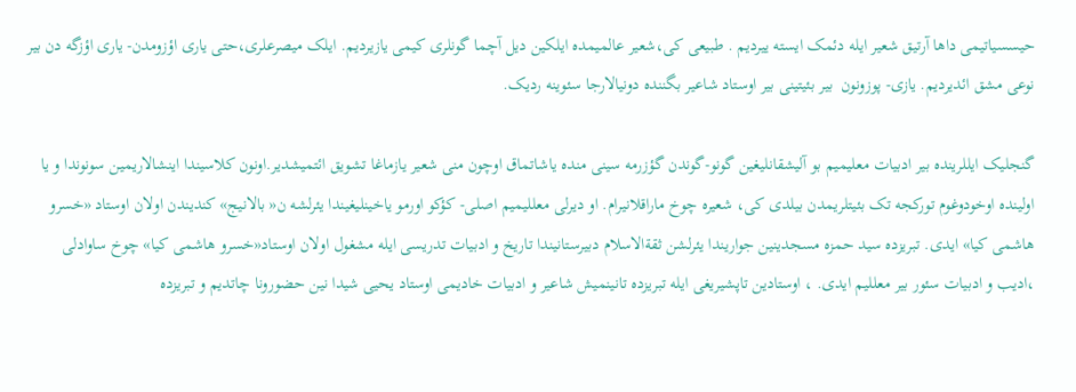حیسسیاتیمی داها آرتیق شعیر ایله دئمک ایسته ییردیم . طبیعی کی،شعیر عالمیمده ایلکین دیل آچما گونلری کیمی یازیردیم. ایلک میصرعلری،حتی یاری اؤزومدن- یاری اؤزگه دن بیر نوعی مشق ائدیردیم. یازی- پوزونون  بیر بئیتینی بیر اوستاد شاعیر بگننده دونیالارجا سئوینه ردیک.

گنجلیک ایللرینده بیر ادبیات معلیمیم بو آلیشقانلیغین گونو-گوندن گؤزرمه سینی منده یاشاتماق اوچون منی شعیر یازماغا تشویق ائتمیشدیر.اونون کلاسیندا اینشالاریمین سونوندا و یا اولینده اوخودوغوم تورکجه تک بئیتلریمدن بیلدی کی، شعیره چوخ ماراقلانیرام. او دیرلی معللیمیم اصلی- کؤکو اورمو یاخینلیغیندا یئرلشه ن« بالانیج» کندیندن اولان اوستاد «خسرو هاشمی کیا» ایدی. تبریزده سید حمزه مسجدینین جواریندا یئرلشن ثقةالاسلام دبیرستانیندا تاریخ و ادبیات تدریسی ایله مشغول اولان اوستاد«خسرو هاشمی کیا» چوخ ساوادلی ،ادیب و ادبیات سئور بیر معللیم ایدی. ، اوستادین تاپشیریغی ایله تبریزده تانینمیش شاعیر و ادبیات خادیمی اوستاد یحیی شیدا نین حضورونا چاتدیم و تبریزده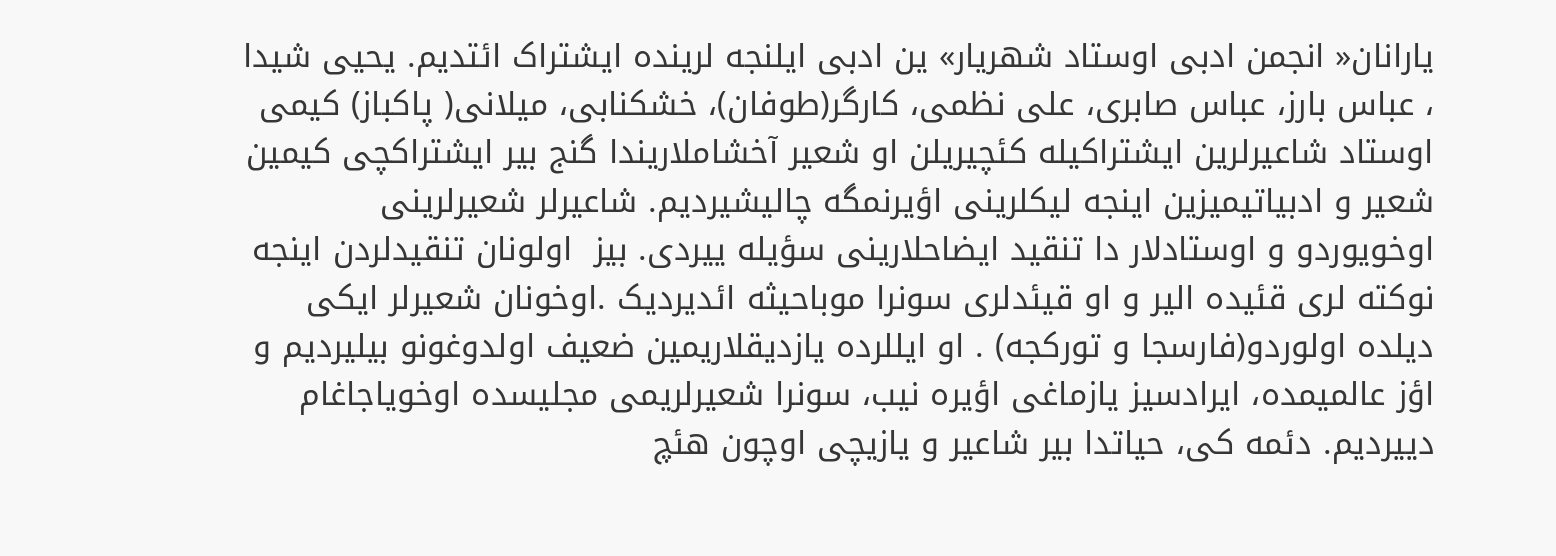یارانان« انجمن ادبی اوستاد شهریار» ین ادبی ایلنجه لرینده ایشتراک ائتدیم. یحیی شیدا ، عباس بارز، عباس صابری، علی نظمی، کارگر(طوفان)، خشکنابی، میلانی( پاکباز) کیمی اوستاد شاعیرلرین ایشتراکیله کئچیریلن او شعیر آخشاملاریندا گنج بیر ایشتراکچی کیمین شعیر و ادبیاتیمیزین اینجه لیکلرینی اؤیرنمگه چالیشیردیم. شاعیرلر شعیرلرینی  اوخویوردو و اوستادلار دا تنقید ایضاحلارینی سؤیله ییردی. بیز  اولونان تنقیدلردن اینجه نوکته لری قئیده الیر و او قیئدلری سونرا موباحیثه ائدیردیک .اوخونان شعیرلر ایکی دیلده اولوردو(فارسجا و تورکجه) . او ایللرده یازدیقلاریمین ضعیف اولدوغونو بیلیردیم و اؤز عالمیمده، ایرادسیز یازماغی اؤیره نیب، سونرا شعیرلریمی مجلیسده اوخویاجاغام دییردیم. دئمه کی، حیاتدا بیر شاعیر و یازیچی اوچون هئچ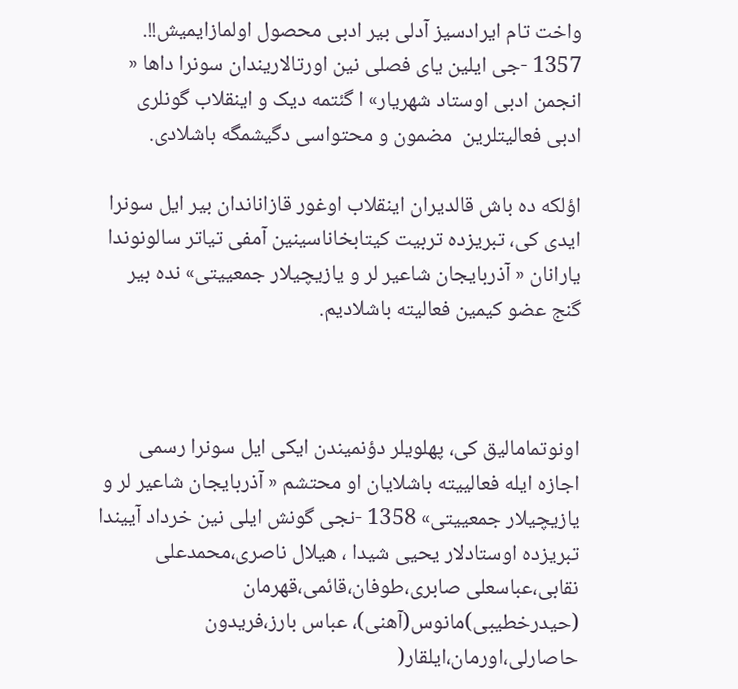واخت تام ایرادسیز آدلی بیر ادبی محصول اولمازایمیش!!. 1357 -جی ایلین یای فصلی نین اورتالاریندان سونرا داها « انجمن ادبی اوستاد شهریار» ا گئتمه دیک و اینقلاب گونلری ادبی فعالیتلرین  مضمون و محتواسی دگیشمگه باشلادی.

اؤلکه ده باش قالدیران اینقلاب اوغور قازاناندان بیر ایل سونرا ایدی کی، تبریزده تربیت کیتابخاناسینین آمفی تیاتر سالونوندا یارانان « آذربایجان شاعیر لر و یازیچیلار جمعییتی» نده بیر گنج عضو کیمین فعالیته باشلادیم.



اونوتمامالیق کی، پهلویلر دؤنمیندن ایکی ایل سونرا رسمی اجازه ایله فعالییته باشلایان او محتشم « آذربایجان شاعیر لر و یازیچیلار جمعییتی» 1358 -نجی گونش ایلی نین خرداد آییندا تبریزده اوستادلار یحیی شیدا ، هیلال ناصری،محمدعلی نقابی،عباسعلی صابری،طوفان،قائمی،قهرمان (حیدرخطیبی)مانوس(آهنی)، عباس بارز،فریدون حاصارلی،اورمان،ایلقار(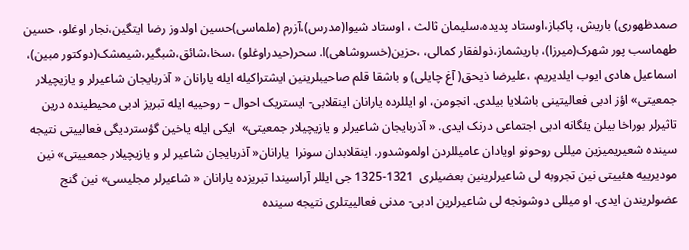صمدظهوری) باریش، پاکباز،اوستاد پدیده،سلیمان ثالث ، اوستاد شیوا(مدرس)،آزرم (ملماسی)حسین اولدوز رضا ایتگین،نجار اوغلو، حسین طهماسب پور شهرک(میرزا)، باریشماز،ذولفقار کمالی، ،حزین(خسروشاهی)ا. سحر(حیدراوغلو) ،سخا،شائق،شبگیر،شیمشک(دوکتور مبین)، اسماعیل هادی ایوب ایلدیریم، ،علیرضا ذیحق( آغ چایلی) و باشقا قلم صاحیبلرینین ایشتراکیله ایله یارانان « آذربایجان شاعیرلر و یازیچیلار جمعیتی» اؤز ادبی فعالیتینی باشلایا بیلدی. انجومن، او ایللرده یارانان اینقلابی- ایستریک احوال – روحییه ایله تبریز ادبی محیطینده درین تاثیرلر بوراخا بیلن یئگانه ادبی اجتماعی درنک ایدی. « آذربایجان شاعیرلر و یازیچیلار جمعیتی»  ایکی ایله یاخین گؤستردیگی فعالییتی نتیجه سینده شعیریمیزین میللی روحونو اویادان عامیللردن اولموشدور. اینقلابدان سونرا  یارانان« آذربایجان شاعیر لر و یازیچیلار جمعییتی» نین مودیرییه هئییتی نین تجروبه لی شاعیرلرینین بعضیلری  1321-1325 جی ایللر آراسیندا تبریزده یارانان « شاعیرلر مجلیسی» نین گنج عضولریندن ایدی. او میللی دوشونجه لی شاعیرلرین ادبی- مدنی فعالییتلری نتیجه سینده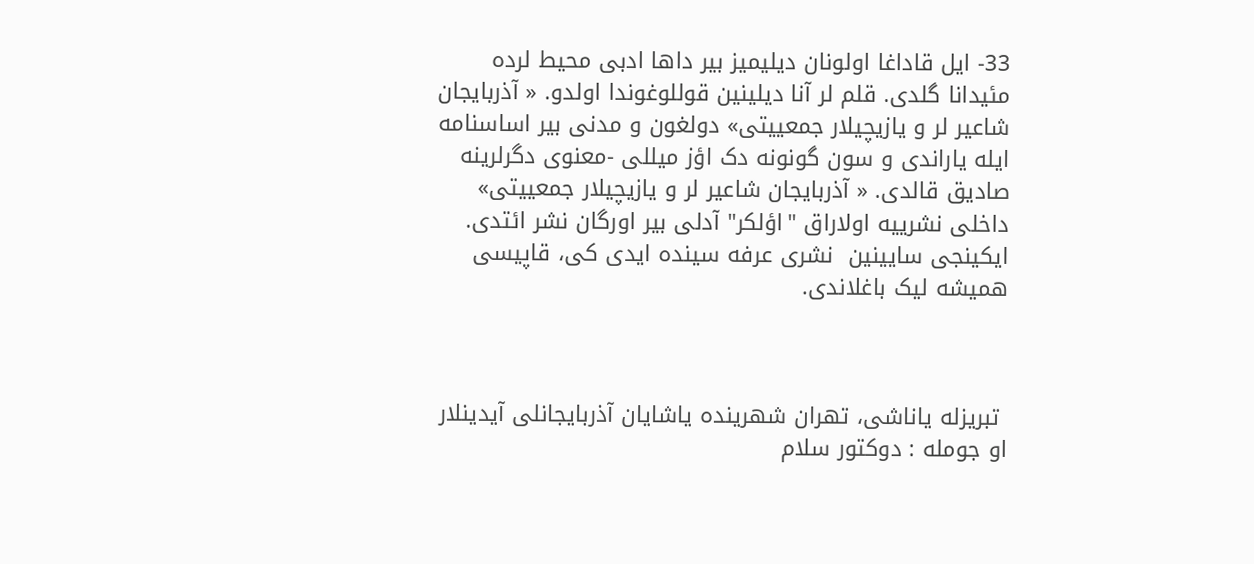33- ایل قاداغا اولونان دیلیمیز بیر داها ادبی محیط لرده مئیدانا گلدی. قلم لر آنا دیلینین قوللوغوندا اولدو. « آذربایجان شاعیر لر و یازیچیلار جمعییتی» دولغون و مدنی بیر اساسنامه ایله یاراندی و سون گونونه دک اؤز میللی -معنوی دگرلرینه صادیق قالدی. « آذربایجان شاعیر لر و یازیچیلار جمعییتی» داخلی نشرییه اولاراق "اؤلکر" آدلی بیر اورگان نشر ائتدی. ایکینجی سایینین  نشری عرفه سینده ایدی کی، قاپیسی همیشه لیک باغلاندی.



 تبریزله یاناشی، تهران شهرینده یاشایان آذربایجانلی آیدینلار او جومله : دوکتور سلام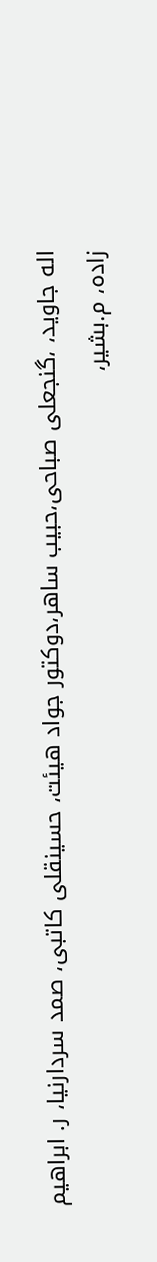اله جاوید، ،گنجعلی صباحی،حبیب ساهر،دوکتور جواد هیئت، حسینقلی کاتبی، صمد سردارنیا، ر. ابراهیم زاده، م.بشیر،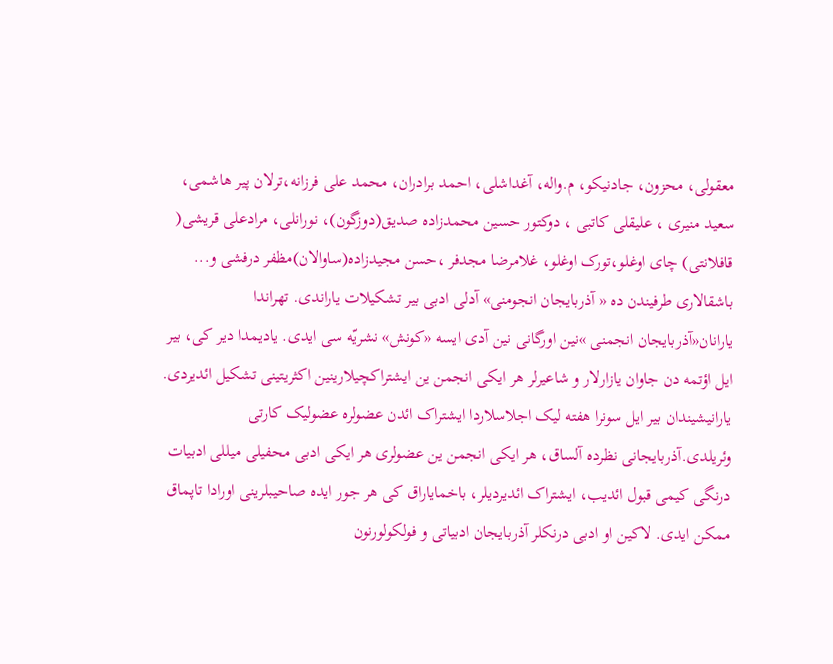معقولی، محزون، جادنیکو، م.واله، آغداشلی، احمد برادران، محمد علی فرزانه،ترلان پیر هاشمی، سعید منیری ، علیقلی کاتبی ، دوکتور حسین محمدزاده صدیق(دوزگون)، نورانلی، مرادعلی قریشی( قافلانتی) چای اوغلو،تورک اوغلو، غلامرضا مجدفر ،حسن مجیدزاده(ساوالان)مظفر درفشی و... باشقالاری طرفیندن ده « آذربایجان انجومنی» آدلی ادبی بیر تشکیلات یاراندی. تهراندا یارانان«آذربایجان انجمنی »نین اورگانی نین آدی ایسه «کونش» نشریّه سی ایدی. یادیمدا دیر کی، بیر ایل اؤتمه دن جاوان یازارلار و شاعیرلر هر ایکی انجمن ین ایشتراکچیلارینین اکثریتینی تشکیل ائدیردی. یارانیشیندان بیر ایل سونرا هفته لیک اجلاسلاردا ایشتراک ائدن عضولره عضولیک کارتی وئریلدی.آذربایجانی نظرده آلساق، هر ایکی انجمن ین عضولری هر ایکی ادبی محفیلی میللی ادبیات درنگی کیمی قبول ائدیب، ایشتراک ائدیردیلر، باخمایاراق کی هر جور ایده صاحیبلرینی اورادا تاپماق ممکن ایدی. لاکین او ادبی درنکلر آذربایجان ادبیاتی و فولکولورنون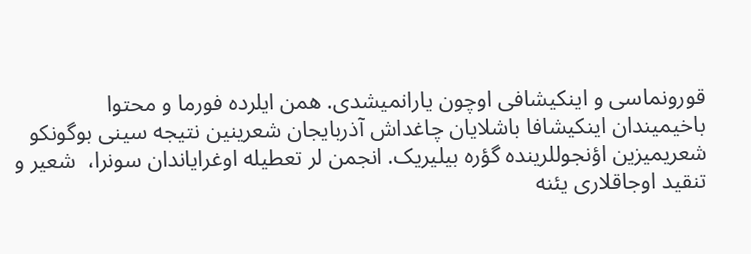قورونماسی و اینکیشافی اوچون یارانمیشدی. همن ایلرده فورما و محتوا باخیمیندان اینکیشافا باشلایان چاغداش آذربایجان شعرینین نتیجه سینی بوگونکو شعریمیزین اؤنجوللرینده گؤره بیلیریک. انجمن لر تعطیله اوغرایاندان سونرا،  شعیر و تنقید اوجاقلاری یئنه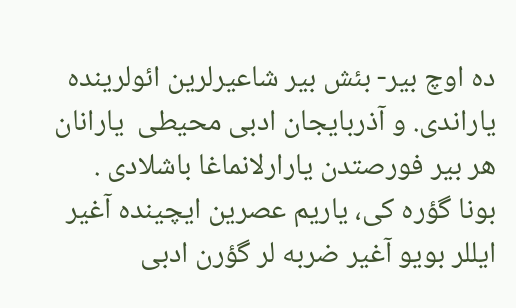ده اوچ بیر- بئش بیر شاعیرلرین ائولرینده یاراندی. و آذربایجان ادبی محیطی  یارانان هر بیر فورصتدن یارارلانماغا باشلادی . بونا گؤره کی، یاریم عصرین ایچینده آغیر ایللر بویو آغیر ضربه لر گؤرن ادبی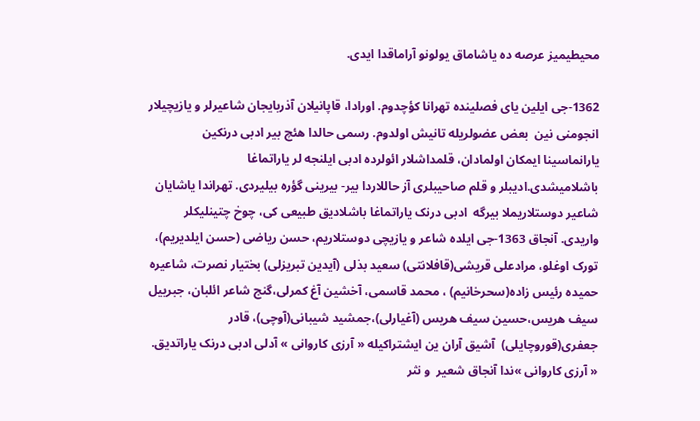محیطیمیز عرصه ده یاشاماق یولونو آراماقدا ایدی.

1362-جی ایلین یای فصلینده تهرانا کؤچدوم. اورادا، قاپانیلان آذربایجان شاعیرلر و یازیچیلار انجومنی نین  بعض عضولریله تانیش اولدوم. رسمی حالدا هئچ بیر ادبی درنکین یارانماسینا ایمکان اولمادان، قلمداشلار ائولرده ادبی ایلنجه لر یاراتماغا باشلامیشدی.ادیبلر و قلم صاحیبلری آز حاللاردا بیر- بیرینی گؤره بیلیردی. تهراندا یاشایان شاعیر دوستلاریملا بیرگه  ادبی درنک یاراتماغا باشلادیق طبیعی کی، چوخ چتینلیکلر واریدی. آنجاق 1363-جی ایلده شاعر و یازیچی دوستلاریم‌، حسن ریاضی (حسن ایلدیریم)، تورک اوغلو، مرادعلی قریشی(قافلانتی) سعید بذلی (آیدین تبریز‌لی) بختیار نصرت، شاعیره حمیده رئیس زاده(سحرخانیم) ، محمد قاسمی، آخشین آغ کمرلی،گنج شاعر ائلبان، جبرییل سیف هریس،حسین سیف هریس (آغیارلی)،جمشید شیبانی(آوچی)، قادر جعفری(قوروچایلی)  آشیق آران ین ایشتراکیله « آرزی کاروانی » آدلی ادبی درنک یاراتدیق. « آرزی کاروانی »ندا آنجاق شعیر  و نثر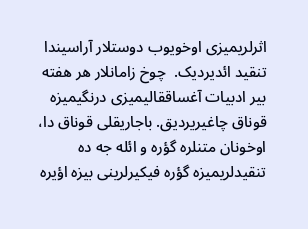اثرلریمیزی اوخویوب دوستلار آراسیندا تنقید ائدیردیک.  چوخ زامانلار هر هفته بیر ادبیات آغساققالیمیزی درنگیمیزه قوناق چاغیریردیق. باجاریقلی قوناق دا، اوخونان متنلره گؤره و ائله جه ده تنقیدلریمیزه گؤره فیکیرلرینی بیزه اؤیره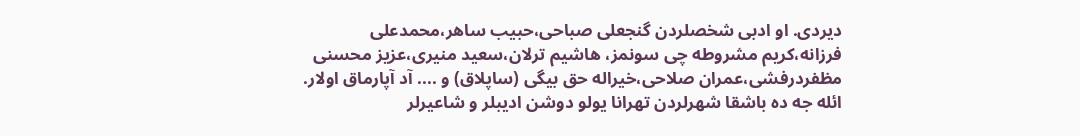دیردی. او ادبی شخصلردن گنجعلی صباحی،حبیب ساهر،محمدعلی فرزانه،کریم مشروطه چی سونمز، هاشیم ترلان،سعید منیری،عزیز محسنی مظفردرفشی،عمران صلاحی،خیراله حق بیگی (ساپلاق) و .... آد آپارماق اولار. ائله جه ده باشقا شهرلردن تهرانا یولو دوشن ادیبلر و شاعیرلر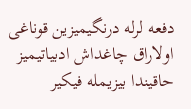دفعه لرله درنگیمیزین قوناغی اولاراق چاغداش ادبیاتیمیز حاقیندا بیزیمله فیکیر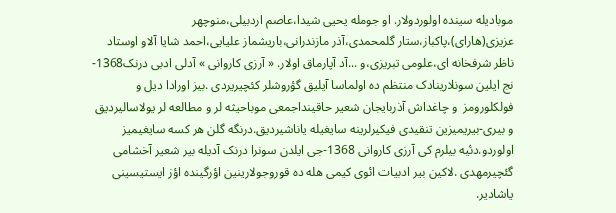موبادیله سینده اولوردولار. او جومله یحیی شیدا،عاصم اردبیلی،منوچهر عزیزی(هارای)،پاکباز،ستار گلمحمدی،آذر مازندرانی،باریشماز علیایی،احمد شایا آلاو اوستاد ناظر شرفخانه ای،علومی تبریزی،و ...آد آپارماق اولار. « آرزی کاروانی » آدلی ادبی درنک1368-نج ایلین سونلارینادک منتظم ده اولماسا آیلیق گؤروشلر کئچیریردی .بیز اورادا دیل و فولکلورومز  و چاغداش آذربایجان شعیر حاقینداجمعی موباحیثه لر و مطالعه لر یولاسالیردیق و بیری-بیریمیزین تنقیدی فیکیرلرینه سایغیله یاناشیردیق.درنگه گلن هر کسه سایغیمیز اولوردو.دئیه بیلرم کی آرزی کاروانی 1368-جی ایلدن سونرا درنک آدیله بیر شعیر آخشامی گئچیرمهدی .لاکین بیر ادبیات ائوی کیمی هله ده قوروجولارینین اؤرگینده اؤز ایستیسینی یاشادیر.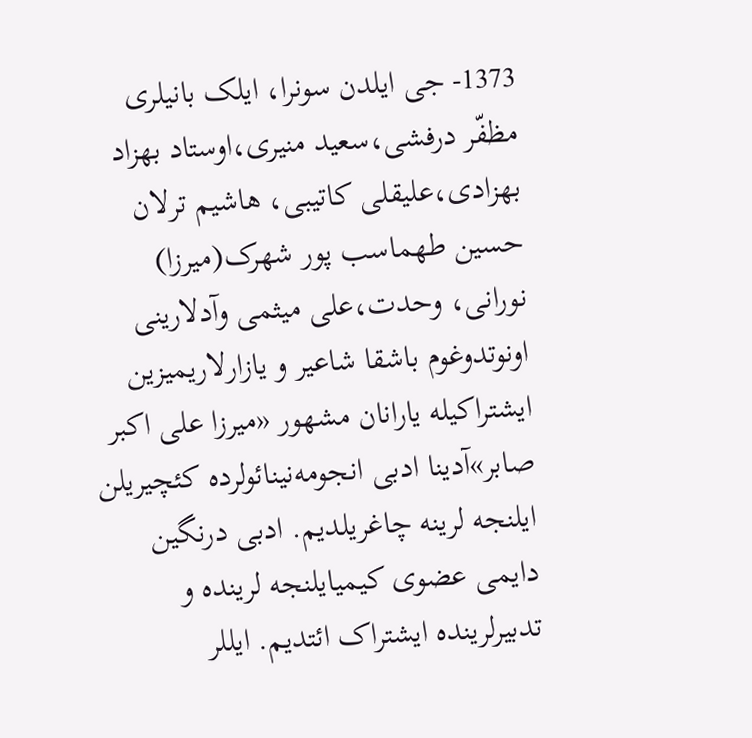1373- جی ایلدن سونرا، ایلک بانیلری مظفّر درفشی،سعید منیری،اوستاد بهزاد بهزادی،علیقلی کاتیبی، هاشیم ترلان حسین طهماسب پور شهرک(میرزا) نورانی، وحدت،علی میثمی وآدلارینی اونوتدوغوم باشقا شاعیر و یازارلاریمیزین ایشتراکیله یارانان مشهور «میرزا علی اکبر صابر»آدینا ادبی انجومه‌نینائولرده کئچیریلن ایلنجه لرینه چاغریلدیم. ادبی درنگین دایمی عضوی کیمیایلنجه لرینده و  تدبیرلرینده ایشتراک ائتدیم. ایللر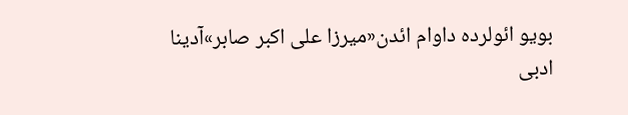بویو ائولرده داوام ائدن«میرزا علی اکبر صابر»آدینا ادبی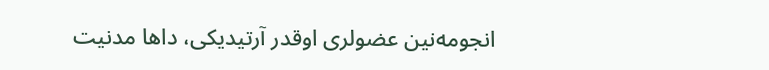انجومه‌نین عضولری اوقدر آرتیدیکی، داها مدنیت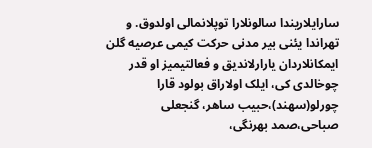سارایلاریندا سالونلارا توپلانمالی اولدوق. و تهراندا یئنی بیر مدنی حرکت کیمی عرصیه گلن ایمکانلاردان یارارلاندیق و فعالتیمیز او قدر چوخالدی کی، ایلک اولاراق بولود قارا چورلو(سهند)،حبیب ساهر، گنجعلی صباحی،صمد بهرنگی،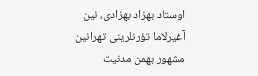اوستاد بهزاد بهزادی، نین آغیرلاما تؤرنلرینی تهرانین مشهور بهمن مدنیت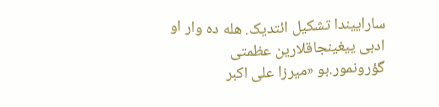ساراییندا تشکیل ائتدیک. هله ده وار او ادبی ییغینجاقلارین عظمتی گؤرونمور.بو «میرزا علی اکبر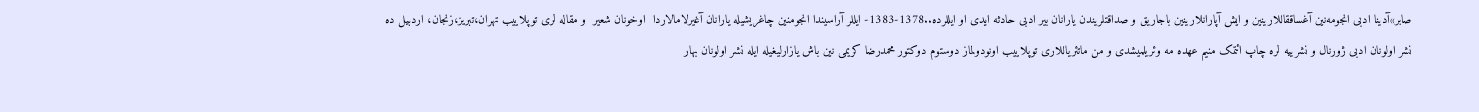صابر»آدینا ادبی انجومه‌نین آغساققاللارینین و ایش آپارانلارینین باجاریق و صداقتلریندن یارانان بیر ادبی حادثه ایدی او ایللرده..1378-1383- ایللر آراسیندا انجومنین چاغریشیله یارانان آغیرلامالاردا  اوخونان شعیر  و مقاله لری توپلاییب تهران،تبریز،زنجان، اردبیل ده نشر اولونان ادبی ژورنال و نشرییه لره چاپ ائتمک منیم عهده مه وئریلمیشدی و من ماتئریاللاری توپلاییب اونودولماز دوستوم دوکتور محمدرضا کریمی نین باش یازارلیغیله ایله نشر اولونان بهار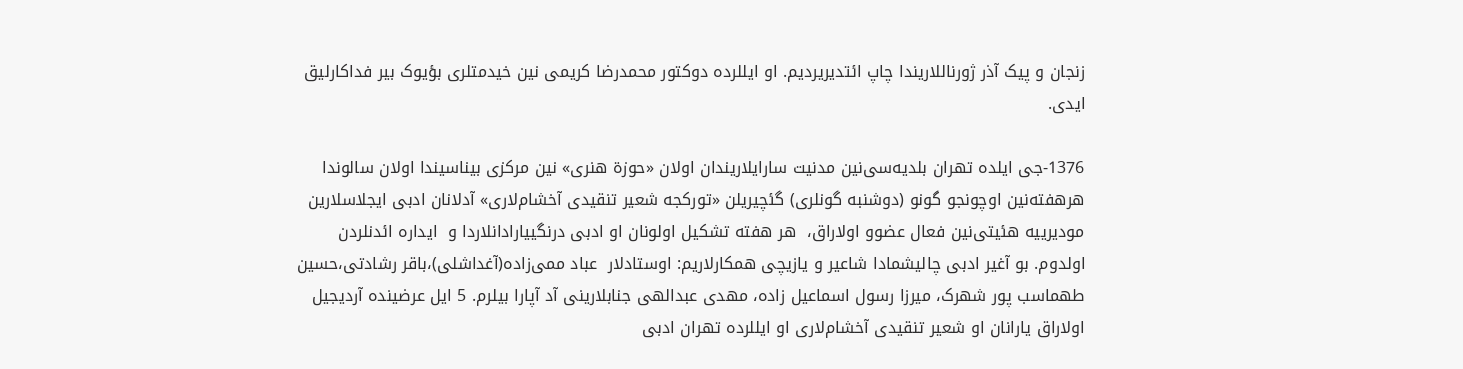زنجان و پیک آذر ژورناللاریندا چاپ ائتدیریردیم. او ایللرده دوکتور محمدرضا کریمی نین خیدمتلری بؤیوک بیر فداکارلیق ایدی.

1376-جی ایلده تهران بلدیه‌سی‌نین مدنیت سارایلاریندان‌ اولان «حوزة هنری» نین مرکزی بیناسیندا اولان سالوندا هرهفته‌نین اوچونجو گونو (دوشنبه گونلری) گئچیریلن «تورکجه شعیر تنقیدی آخشام‌لاری» آدلانان ادبی ایجلاسلارین‌ مودیرییه هئیتی‌نین فعال عضوو اولا‌راق،  هر هفته تشکیل اولونان او ادبی درنگییارادانلاردا و  ایداره ائدنلردن اولدوم‌. بو آغیر ادبی چالیشمادا شاعیر و یازیچی همکارلاریم: اوستادلار  عباد ممی‌زاده(آغداشلی)،باقر رشادتی،حسین طهماسب پور شهرک، میرزا رسول اسماعیل زاده، مهدی عبدالهی جنابلارینی آد آپارا بیلرم. 5 ایل عرضینده آردیجیل اولا‌راق یارانان او شعیر تنقیدی آخشام‌لاری او ایللرده تهران ادبی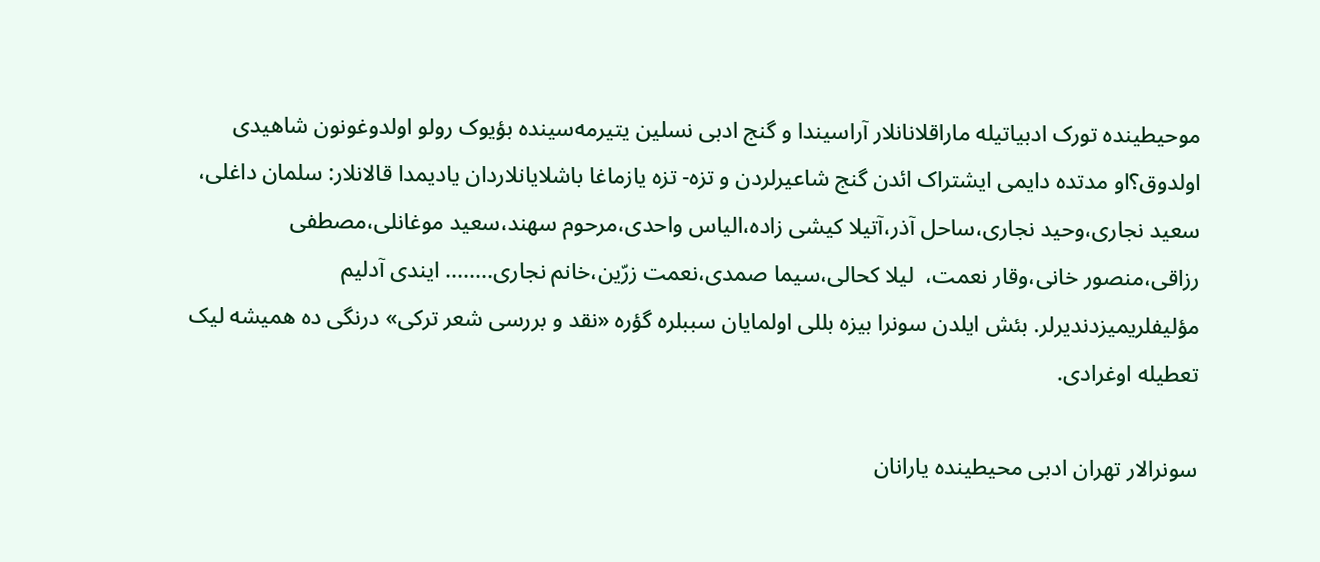موحیطینده تورک ادبیاتیله ماراقلانانلار آراسیندا و گنج ادبی نسلین یتیرمه‌سینده بؤیوک رولو اولدوغونون شاهیدی اولدوق؟او مدتده دایمی ایشتراک ائدن گنج شاعیرلردن و تزه- تزه یازماغا باشلایانلاردان یادیمدا قالانلار: سلمان داغلی، سعید نجاری،وحید نجاری،ساحل آذر،آتیلا کیشی زاده،الیاس واحدی،مرحوم سهند،سعید موغانلی،مصطفی رزاقی،منصور خانی،وقار نعمت،  لیلا کحالی،سیما صمدی،نعمت زرّین،خانم نجاری........ ایندی آدلیم مؤلیفلریمیزدندیرلر. بئش ایلدن سونرا بیزه بللی اولمایان سببلره گؤره «نقد و بررسی شعر ترکی» درنگی ده همیشه لیک تعطیله اوغرادی.

سونرالار تهران ادبی محیطینده یارانان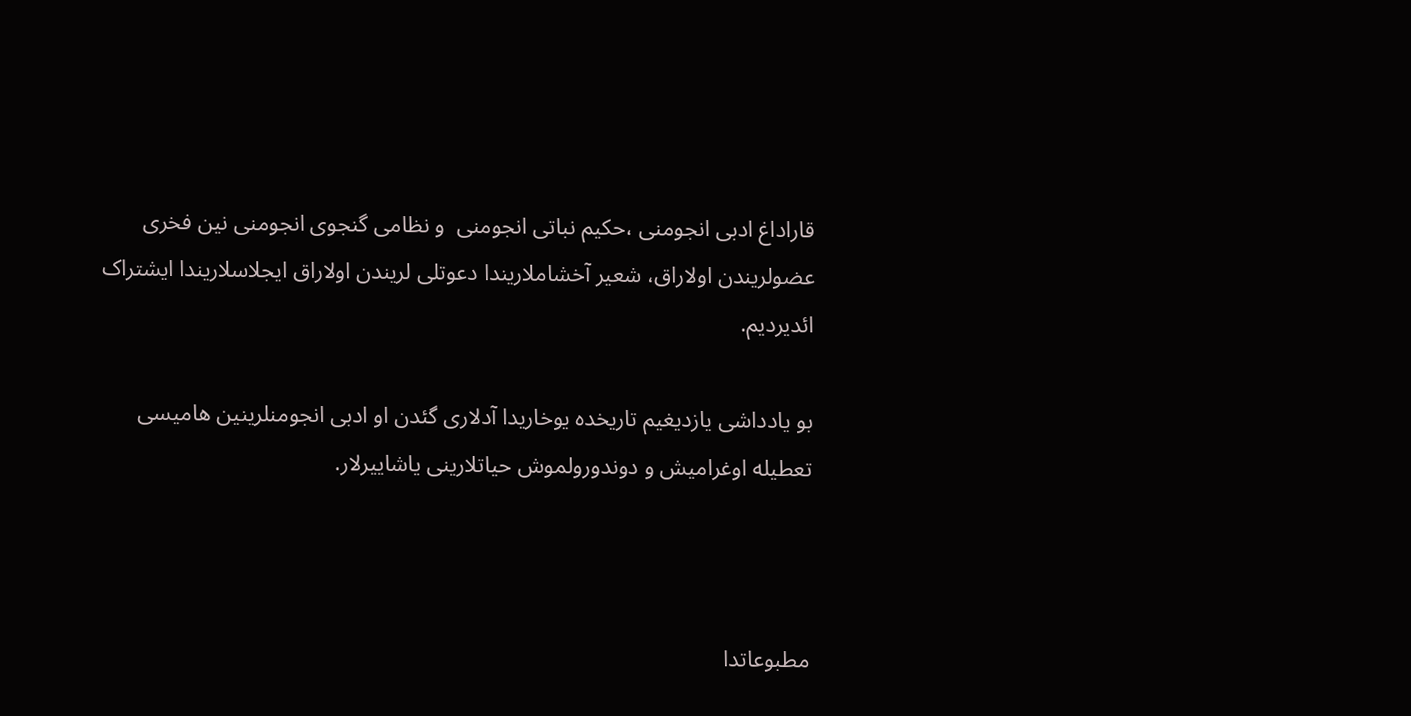قاراداغ ادبی انجومنی ،حکیم نباتی انجومنی  و نظامی گنجوی انجومنی نین فخری عضولریندن اولاراق، شعیر آخشاملاریندا دعوتلی لریندن اولاراق ایجلاسلاریندا ایشتراک ائدیردیم.

بو یادداشی یازدیغیم تاریخده یوخاریدا آدلاری گئدن او ادبی انجومنلرینین هامیسی تعطیله اوغرامیش و دوندورولموش حیاتلارینی یاشاییرلار.



مطبوعاتدا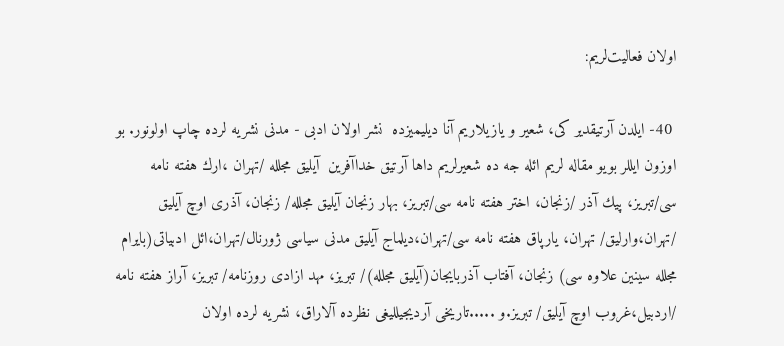اولان فعالیت‌لریم:

 40- ایلدن آرتیقدیر کی، شعیر و یازیلاریم آنا دیلیمیزده  نشر اولان ادبی - مدنی نشریه لرده چاپ اولونور. بو اوزون ایللر بویو مقاله لریم ائله جه ده شعیرلریم داها آرتیق خداآفرین  آیلیق مجلله /تهران ،ارك هفته نامه سی/تبریز، پيك آذر /زنجان، اختر هفته نامه سی/تبریز، بهار زنجان آیلیق مجلله/ زنجان، آذری اوچ آیلیق /تهران،وارلیق/ تهران، یارپاق هفته نامه سی/تهران،دیلماج آیلیق مدنی سیاسی ژورنال/تهران،ائل ادبیاتی(بایرام مجلله سینین علاوه سی) زنجان، آفتاب آذربایجان(آیلیق مجلله)/ تبریز، مهد ازادی روزنامه/ تبریز، آراز هفته نامه /اردبیل،غروب اوچ آیلیق/ تبریز.و .....تاریخی آردیجیللیغی نظرده آلاراق، نشریه لرده اولان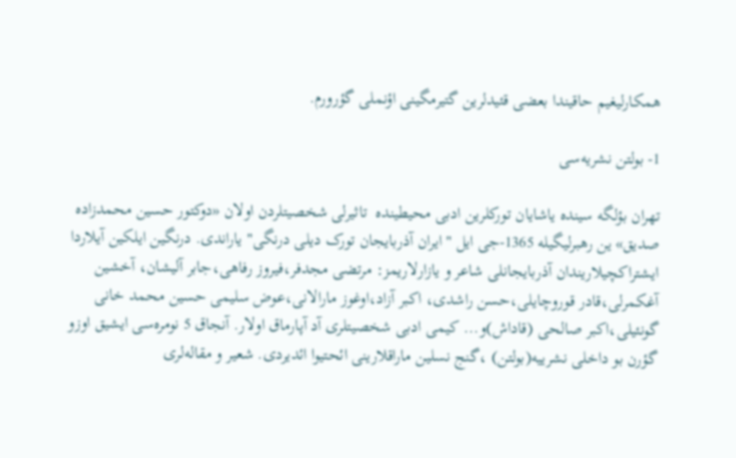همکارلیغیم حاقیندا بعضی قئیدلرین گتیرمگینی اؤنملی گؤرورم.

1- بولتن نشریه‌سی

تهران بؤلگه سینده یاشایان تورکلرین ادبی محیطینده  تاثیرلی شخصیتلردن اولان «دوکتور حسین محمدزاده صدیق» ین رهبرلیگیله 1365-جی ایل " ایران آذربایجان تورک دیلی درنگی" یاراندی. درنگین ایلکین آیلاردا ایشتراکچیلاریندان آذربایجانلی شاعر و یازارلاریمز: مرتضی مجدفر،فیروز رفاهی،جابر آلیشان، آخشین آغکمرلی،قادر قوروچایلی،حسن راشدی، اکبر آزاد،اوغوز مارالانی،عوض سلیمی حسین محمد خانی گونئیلی،اکبر صالحی (قاداش)و... کیمی ادبی شخصیتلری‌ آد آپارماق اولار. آنجاق 5 نومره‌سی ایشیق اوزو گؤرن بو داخلی‌ نشرییه(بولتن) ،گنج نسلین ماراقلارینی ائحتیوا ائدیردی. شعیر و مقاله‌لری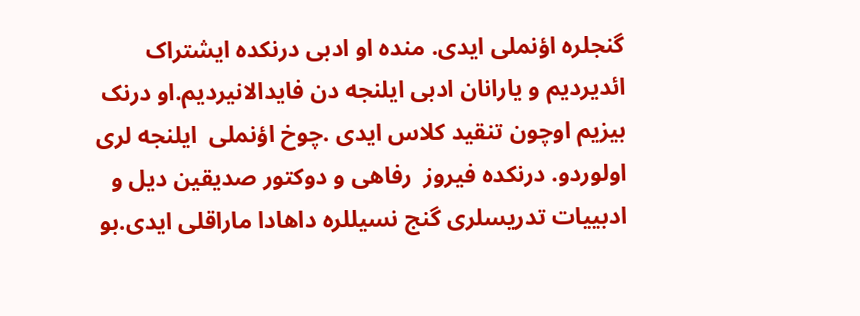گنجلره اؤنملی ایدی. منده او ادبی درنکده ایشتراک ائدیردیم و یارانان ادبی ایلنجه دن فایدالانیردیم.او درنک بیزیم اوچون تنقید کلاس ایدی .چوخ اؤنملی  ایلنجه لری اولوردو. درنکده فیروز  رفاهی و دوکتور صدیقین دیل و ادبییات تدریسلری گنج نسیللره داهادا ماراقلی ایدی.بو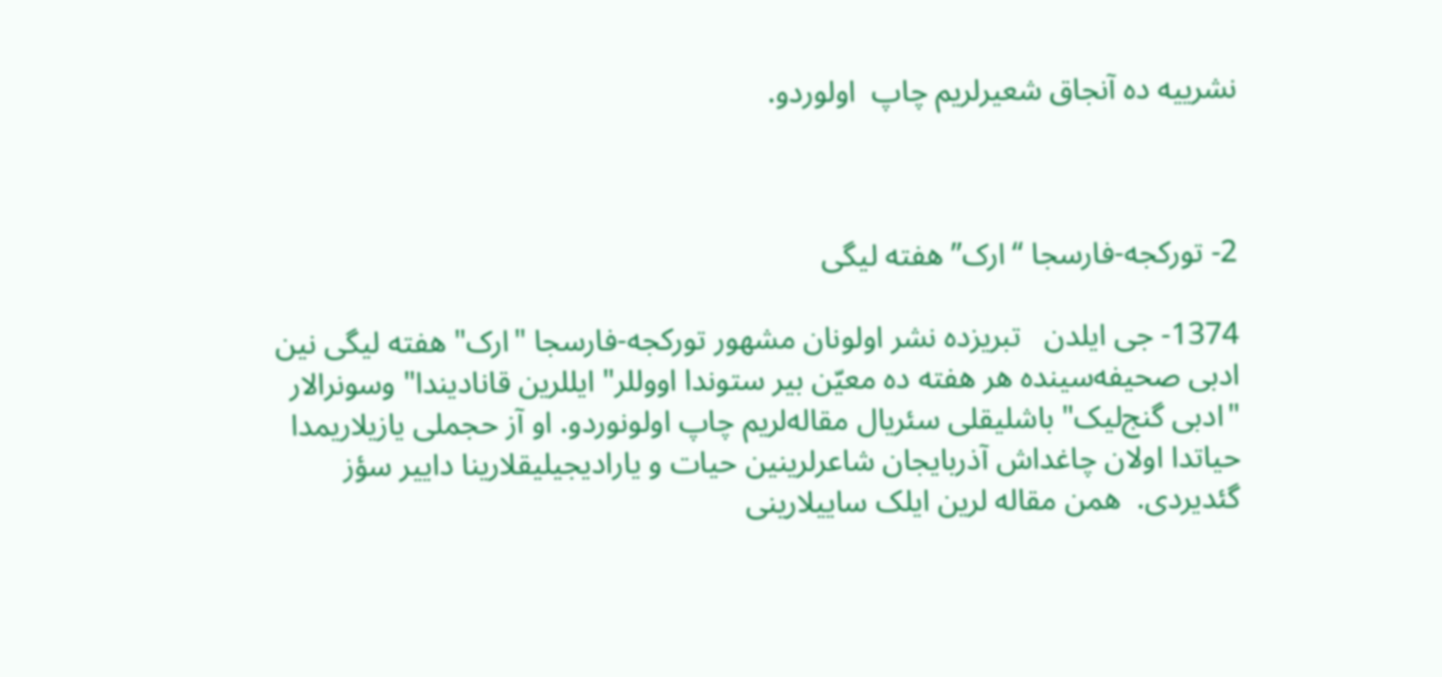نشرییه ده آنجاق شعیرلریم چاپ  اولوردو.



2- تورکجه-فارسجا “ارک” هفته لیگی

1374- جی ایلدن   تبریزده نشر اولونان مشهور تورکجه-فارسجا "ارک" هفته لیگی نین ادبی صحیفه‌سینده هر هفته ده معیّن بیر ستوندا اووللر" ایللرین قانادیندا" وسونرالار "ادبی گنج‌لیک" باشلیقلی‌ سئریال مقاله‌لریم چاپ اولونوردو. او آز حجملی یازیلاریمدا حیاتدا اولان چاغداش آذربایجان شاعرلرینین حیات و یارادیجیلیقلارینا داییر سؤز گئدیردی.  همن مقاله لرین ایلک ساییلارینی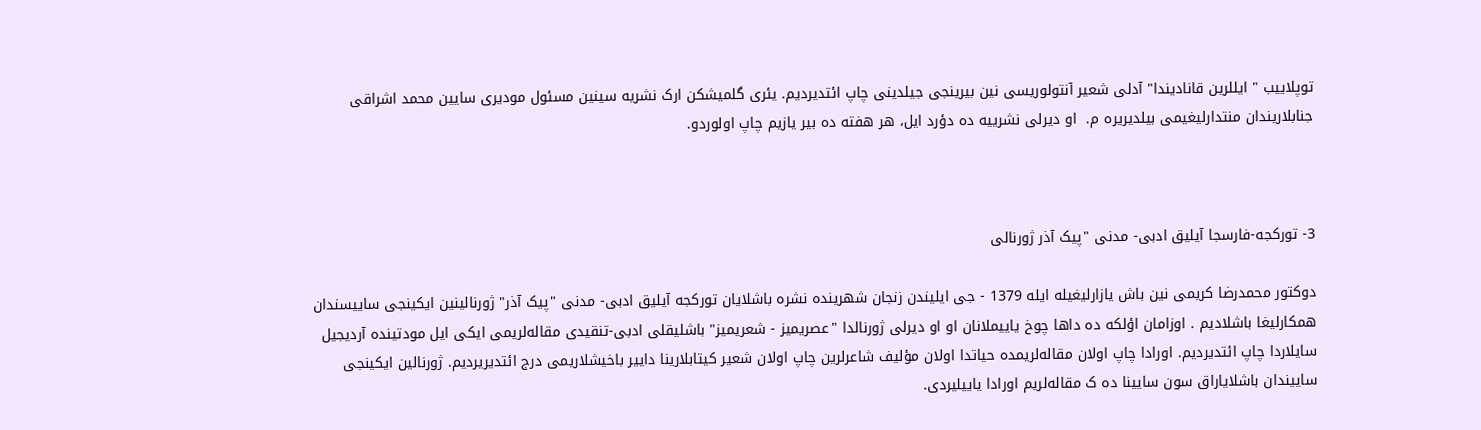توپلاییب " ایللرین قانادیندا" آدلی شعیر آنتولوریسی نین بیرینجی جیلدینی چاپ ائتدیردیم. یئری گلمیشکن ارک نشریه سینین مسئول مودیری سایین محمد اشراقی جنابلاریندان منتدارلیغیمی بیلدیریره م.  او دیرلی نشرییه ده دؤرد ایل، هر هفته ده بیر یازیم چاپ اولوردو.



3- تورکجه-فارسجا آیلیق ادبی- مدنی "پیک آذر ژورنا‌لی

دوکتور محمدرضا کریمی نین باش یازارلیغیله ایله 1379 - جی ایلیندن زنجان شهرینده نشره باشلایان تورکجه آیلیق ادبی- مدنی "پیک آذر" ژورنالینین ایکینجی ساییسندان همکارلیغا باشلادیم . اوزامان اؤلکه ده داها چوخ یاییملانان او او دیرلی ژورنالدا "عصریمیز - شعریمیز" باشلیقلی‌ ادبی-تنقیدی مقاله‌لریمی ایکی ایل مودتینده آردیجیل سایلاردا چاپ ائتدیردیم. اورادا چاپ اولان مقاله‌لریمده حیاتدا اولان مؤلیف شاعرلرین چاپ اولان شعیر کیتابلارینا داییر باخیشلاریمی درج ائتدیریردیم. ژورنالین ایکینجی ساییندان باشلایاراق سون سایینا ده ک مقاله‌لریم اورادا یاییلیردی.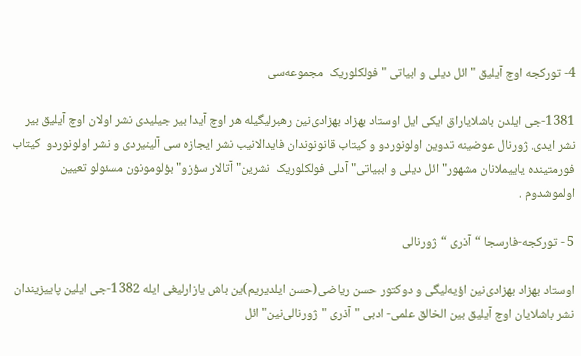4- تورکجه اوچ آیلیق " ائل دیلی و ابیاتی " فولکلوریک  مجموعه‌سی‌

1381-جی ایلدن باشلایا‌راق ایکی ایل اوستاد بهزاد بهزادی‌نین رهبرلیگیله هر اوچ آیدا بیر جیلیدی نشر اولان اوچ آیلیق بیر نشر ایدی. ژورنال عوضینه تدوین اولونوردو و کیتاب قانونوندان فایدالانیب نشر ایجازه سی آلینیردی و نشر اولونوردو  کیتاب فورمتینده یاییملانان مشهور"ائل دیلی و اببیاتی" آدلی فولکلوریک  نشرین" آتا‌لار سؤزو" بؤلومونون مسئولو تعیین اولموشدوم .

5 - تورکجه-فارسجا “آذری “ژورنا‌لی

اوستاد بهزاد بهزادی‌نین اؤیه‌لیگی و دوکتور حسن ریاضی(حسن ایلدیریم)ین باش یازارلیغی ایله 1382-جی ایلین پاییزیندان نشر باشلایان اوچ آیلیق بین الخالق علمی- ادبی "آذری "ژورنا‌لی‌نین"ائل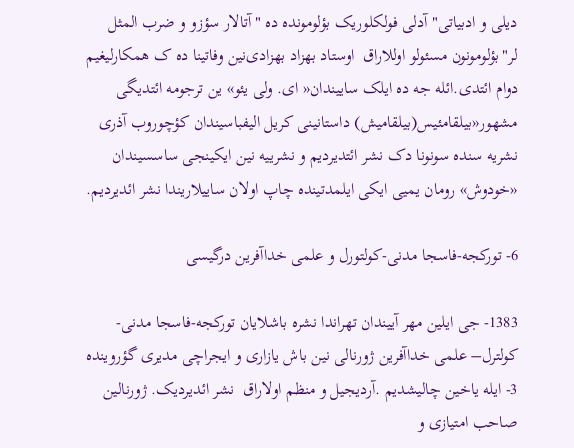دیلی و ادبیاتی" آدلی فولکلوریک بؤلومونده ده "آتا‌لار سؤزو و ضرب المثل لر"بؤلومونون مسئولو اوللاراق  اوستاد بهزاد بهزادی‌نین وفاتینا ده ک همکارلیغیم دوام ائتدی.ائله جه ده ایلک ساییندان« ای. ولی یئو» ین ترجومه ائتدیگی مشهور«بیلقامئیس(بیلقامیش) داستانینی کریل الیفباسیندان کؤچوروب آذری نشریه سنده سونونا دک نشر ائتدیردیم و نشرییه نین ایکینجی ساسسیندان «خودوش» رومان یمیی ایکی ایلمدتینده چاپ اولان ساییلاریندا نشر ائدیردیم.

6- تورکجه-فاسجا مدنی-کولتورل و علمی خداآفرین درگیسی

1383- جی ایلین مهر آییندان‌ تهراندا نشره باشلایان تورکجه-فاسجا مدنی- کولترل– علمی خداآفرین ژورنا‌لی نین باش یازاری و ایجراچی مدیری گؤروینده 3- ایله یاخین چالیشدیم .آردیجیل و منظم اولاراق  نشر ائدیردیک. ژورنالین صاحب امتیازی و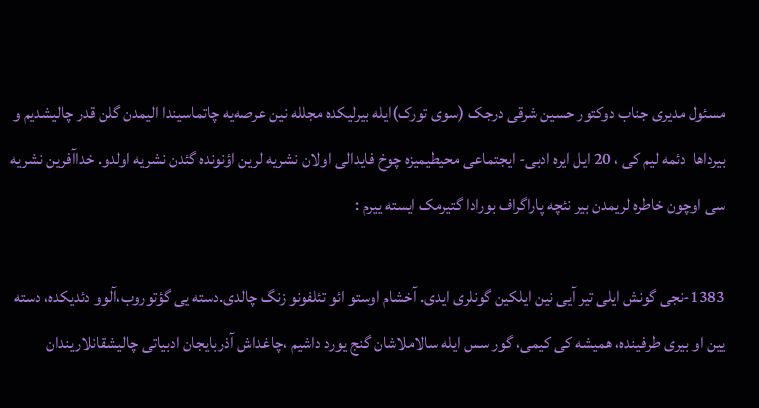مسئول مدیری جناب دوکتور حسین شرقی درجک (سوی تورک)ایله بیرلیکده مجلله نین عرصه‌یه چاتماسیندا الیمدن گلن قدر چالیشدیم و بیرداها  دئمه لیم کی ، 20 ایل ایره ادبی- ایجتماعی محیطیمیزه چوخ فایدالی اولان نشریه لرین اؤنونده گئدن نشریه اولدو. خداآفرین نشریه سی اوچون خاطره لریمدن بیر نئچه پاراگراف بورادا گتیرمک ایسته ییرم :

1383-نجی گونش ایلی تیر آیی نین ایلکین گونلری ایدی. آخشام اوستو ائو تئلفونو زنگ چالدی.دسته یی گؤتوروب،آلوو دئدیکده، دسته یین او بیری طرفینده، همیشه کی کیمی، گور سس ایله سالاملاشان گنج یورد داشیم ،چاغداش آذربایجان ادبیاتی چالیشقانلاریندان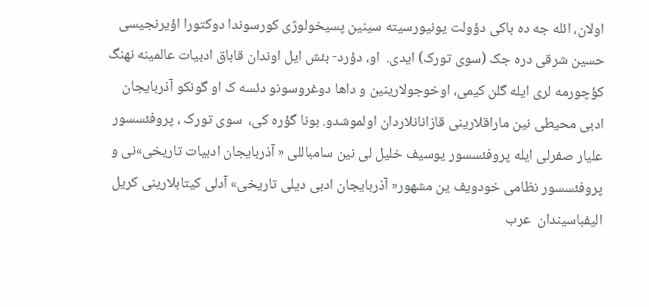اولان، ائله جه ده باکی دؤولت یونیورسیته سینین پسیخولوژی کورسوندا دوکتورا اؤیرنجیسی حسین شرقی دره جک (سوی تورک) ایدی.  او، دؤرد- بئش ایل اوندان قاباق ادبیات عالمینه نهنگ کؤچورمه لری ایله گلن کیمی، اوخوجولارینین و داها دوغروسونو دئسه ک او گونکو آذربایجان ادبی محیطی نین ماراقلارینی قازانانلاردان اولموشدو. بونا گؤره کی،  سوی تورک ، پروفئسسور علیار صفرلی ایله پروفئسسور یوسیف خلیل لی نین سامباللی « آذربایجان ادبیات تاریخی»نی و پروفئسسور نظامی خودویف ین مشهور« آذربایجان ادبی دیلی تاریخی» آدلی کیتابلارینی کریل الیفباسیندان  عرب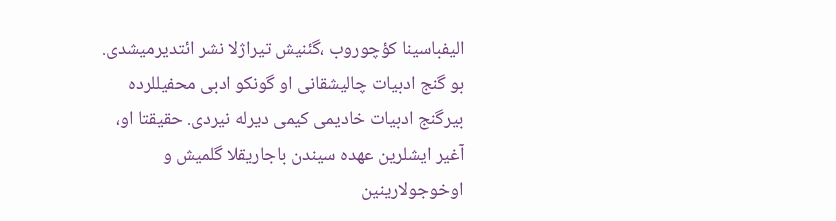الیفباسینا کؤچوروب ،گئنیش تیراژلا نشر ائتدیرمیشدی. بو گنج ادبیات چالیشقانی او گونکو ادبی محفیللرده بیرگنج ادبیات خادیمی کیمی دیرله نیردی. حقیقتا او، آغیر ایشلرین عهده سیندن باجاریقلا گلمیش و اوخوجولارینین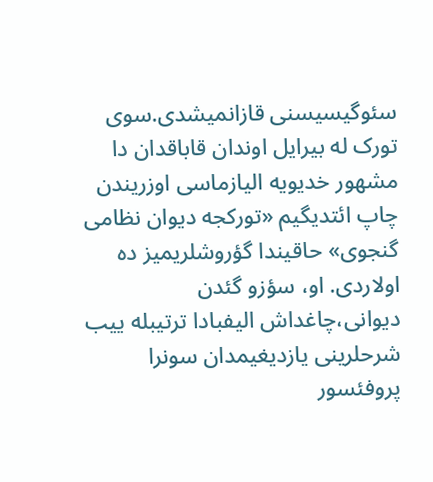سئوگیسیسنی قازانمیشدی.سوی تورک له بیرایل اوندان قاباقدان دا مشهور خدیویه الیازماسی اوزریندن چاپ ائتدیگیم «تورکجه دیوان نظامی گنجوی» حاقیندا گؤروشلریمیز ده اولاردی. او، سؤزو گئدن دیوانی،چاغداش الیفبادا ترتیبله ییب شرحلرینی یازدیغیمدان سونرا پروفئسور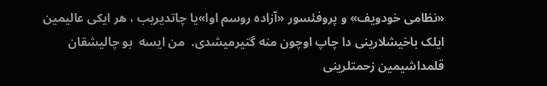«نظامی خودویف» و پروفئسور «آزاده روسم اوا»یا چاتدیریب ، هر ایکی عالیمین ایلک باخیشلارینی دا چاپ اوچون منه گتیرمیشدی.  من ایسه  بو چالیشقان قلمداشیمین زحمتلرینی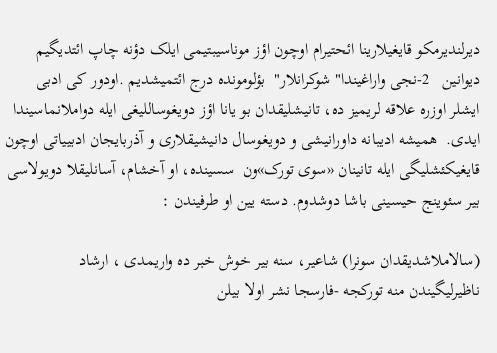دیرلندیرمکو قایغیلارینا ائحتیرام اوچون اؤز موناسیبتیمی ایلک دؤنه چاپ ائتدیگیم دیوانین   2-نجی واراغیندا" شوکرانلار"  بؤلومونده درج ائتمیشدیم .اودور کی ادبی ایشلر اوزره علاقه لریمیز ده، تانیشلیقدان بو یانا اؤز دویغوساللیغی ایله دواملانماسیندا ایدی.  همیشه ادیبانه داورانیشی و دویغوسال دانیشیقلاری و آذربایجان ادبییاتی اوچون قایغیکئشلیگی ایله تانینان «سوی تورک»ون  سسینده، او آخشام، آسانلیقلا دویولاسی بیر سئوینج حیسینی باشا دوشدوم. دسته یین او طرفیندن :

(سالاملاشدیقدان سونرا) شاعیر، سنه بیر خوش خبر ده واریمدی ، ارشاد ناظیرلیگیندن منه تورکجه -فارسجا نشر اولا بیلن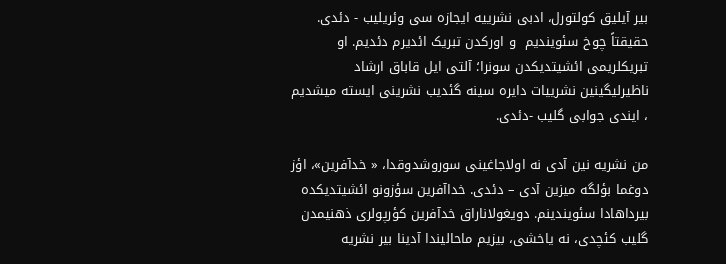بیر آیلیق کولتورل، ادبی نشرییه ایجازه سی وئریلیب - دئدی. حقیقتاً چوخ سئویندیم  و اورکدن تبریک ائدیرم دئدیم. او تبریکلریمی ائشیتدیکدن سونرا؛ آلتی ایل قاباق ارشاد ناظیرلیگینین نشرییات دایره سینه گئدیب نشرینی ایسته میشدیم ، ایندی جوابی گلیب -دئدی.

من نشریه نین آدی نه اولاجاغینی سوروشدوقدا، « خدآفرین»، اؤز دوغما بؤلگه میزین آدی – دئدی. خداآفرین سؤزونو ائشیتدیکده بیرداهادا سئویندینم. دویغولاناراق خدآفرین کؤرپولری ذهنیمدن گلیب کئچدی، نه یاخشی، بیزیم ماحالیندا آدینا بیر نشریه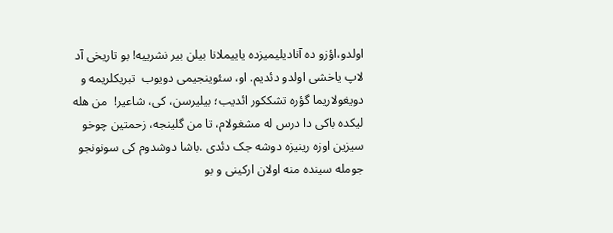اولدو،اؤزو ده آنادیلیمیزده یاییملانا بیلن بیر نشرییه! بو تاریخی آد لاپ یاخشی اولدو دئدیم. او، سئوینجیمی دویوب  تبریکلریمه و دویغولاریما گؤره تشککور ائدیب؛ بیلیرسن، کی، شاعیر!  من هله لیکده باکی دا درس له مشغولام، تا من گلینجه، زحمتین چوخو سیزین اوزه رینیزه دوشه جک دئدی .باشا دوشدوم کی سونونجو جومله سینده منه اولان ارکینی و بو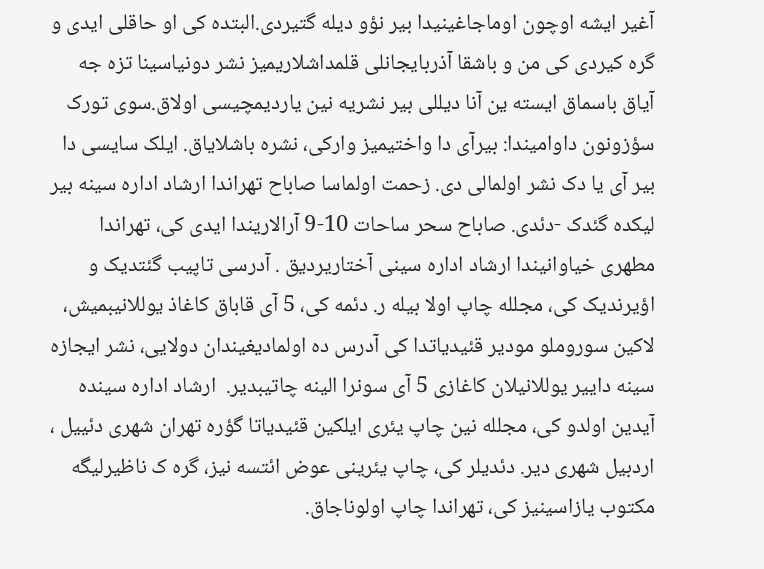آغیر ایشه اوچون اوماجاغینیدا بیر نؤو دیله گتیردی.البتده کی او حاقلی ایدی و گره کیردی کی من و باشقا آذربایجانلی قلمداشلاریمیز نشر دونیاسینا تزه جه آیاق باسماق ایسته ین آنا دیللی بیر نشریه نین یاردیمچیسی اولاق.سوی تورک سؤزونون داوامیندا: بیرآی دا واختیمیز وارکی، نشره باشلایاق. ایلک سایسی دا بیر آی یا دک نشر اولمالی دی. زحمت اولماسا صاباح تهراندا ارشاد اداره سینه بیر لیکده گئدک -دئدی. صاباح سحر ساحات 10-9 آرالاریندا ایدی کی، تهراندا مطهری خیاوانیندا ارشاد اداره سینی آختاریردیق . آدرسی تاپیب گئتدیک و اؤیرندیک کی، مجلله چاپ اولا بیله ر. دئمه کی، 5 آی قاباق کاغاذ یوللانیبمیش، لاکین سوروملو مودیر قئیدیاتدا کی آدرس ده اولمادیغیندان دولایی، نشر ایجازه سینه داییر یوللانیلان کاغازی 5 آی سونرا الینه چاتیبدیر.  ارشاد اداره سینده آیدین اولدو کی، مجلله نین چاپ یئری ایلکین قئیدیاتا گؤره تهران شهری دئییل ، اردبیل شهری دیر. دئدیلر کی، چاپ یئرینی عوض ائتسه نیز، گره ک ناظیرلیگه مکتوب یازاسینیز کی، تهراندا چاپ اولوناجاق.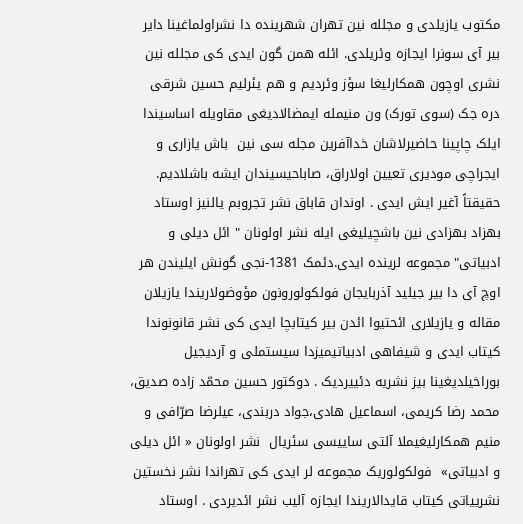مکتوب یازیلدی و مجلله نین تهران شهرینده دا نشراولماغینا دایر بیر آی سونرا ایجازه وئریلدی. ائله همن گون ایدی کی مجلله نین نشری اوچون همکارلیغا سؤز وئردیم و هم یئرلیم حسین شرقی دره جک (سوی تورک) ون منیمله ایمضالادیغی مقاویله اساسیندا ایلک چاپینا حاضیرلاشان خداآفرین مجله سی نین  باش یازاری و ایجراچی مودیری تعیین اولاراق، صاباحیسیندان ایشه باشلادیم.  حقیقتاً آغیر ایش ایدی . اوندان قاباق نشر تجروبم یالنیز اوستاد بهزاد بهزادی نین باشچیلیغی ایله نشر اولونان " ائل دیلی و ادبیاتی" مجموعه لرینده ایدی.دئمک 1381-نجی گونش ایلیندن هر اوچ آی دا بیر جیلید آذربایجان فولکولورونون مؤوضولاریندا یازیلان مقاله و یازیلاری ائحتیوا ائدن بیر کیتابچا ایدی کی نشر قانونوندا کیتاب ایدی و شیفاهی ادبیاتیمیزدا سیستملی و آردیجیل بوراخیلدیغینا بیز نشریه دئییردیک . دوکتور حسین محمّد زاده صدیق، محمد رضا کریمی، اسماعیل هادی،جواد دربندی، عیلرضا صرّافی و منیم همکارلیغیملا آلتی ساییسی سئریال  نشر اولونان « ائل دیلی و ادبیاتی»  فولکولوریک مجموعه لر ایدی کی تهراندا نشر نخستین نشرییاتی کیتاب قایدالاریندا ایجازه آلیب نشر ائدیردی . اوستاد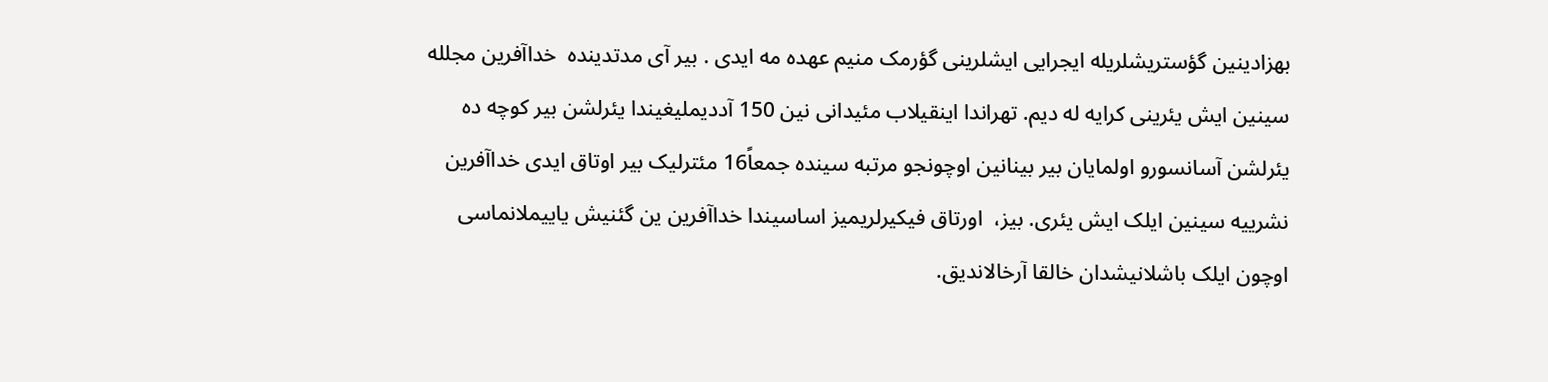بهزادینین گؤستریشلریله ایجرایی ایشلرینی گؤرمک منیم عهده مه ایدی . بیر آی مدتدینده  خداآفرین مجلله سینین ایش یئرینی کرایه له دیم. تهراندا اینقیلاب مئیدانی نین 150 آددیملیغیندا یئرلشن بیر کوچه ده یئرلشن آسانسورو اولمایان بیر بینانین اوچونجو مرتبه سینده جمعاً16 مئترلیک بیر اوتاق ایدی خداآفرین نشرییه سینین ایلک ایش یئری. بیز،  اورتاق فیکیرلریمیز اساسیندا خداآفرین ین گئنیش یاییملانماسی اوچون ایلک باشلانیشدان خالقا آرخالاندیق.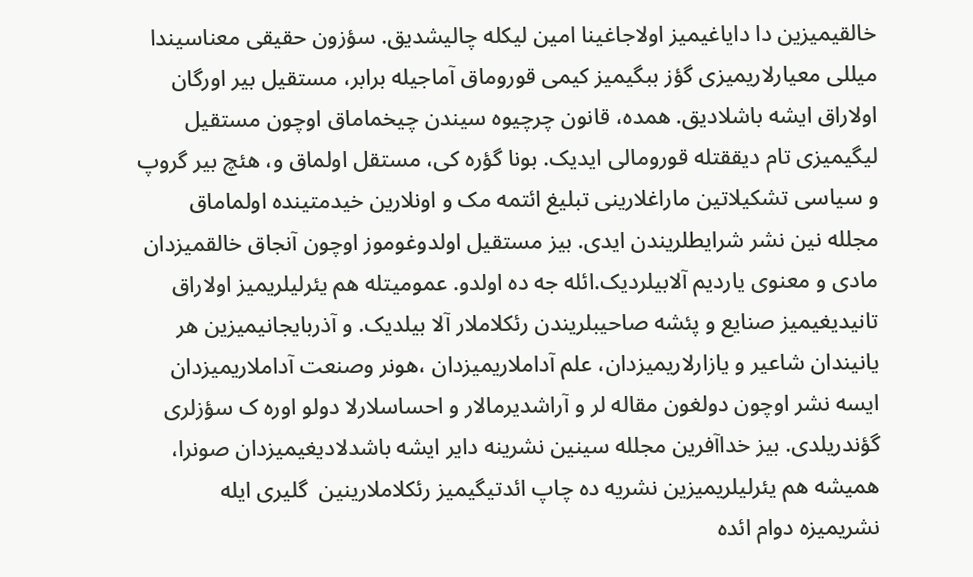خالقیمیزین دا دایاغیمیز اولاجاغینا امین لیکله چالیشدیق. سؤزون حقیقی معناسیندا میللی معیارلاریمیزی گؤز ببگیمیز کیمی قوروماق آماجیله برابر، مستقیل بیر اورگان اولاراق ایشه باشلادیق. همده، قانون چرچیوه سیندن چیخماماق اوچون مستقیل لیگیمیزی تام دیققتله قورومالی ایدیک. بونا گؤره کی، مستقل اولماق و، هئچ بیر گروپ و سیاسی تشکیلاتین ماراغلارینی تبلیغ ائتمه مک و اونلارین خیدمتینده اولماماق مجلله نین نشر شرایطلریندن ایدی. بیز مستقیل اولدوغوموز اوچون آنجاق خالقمیزدان مادی و معنوی یاردیم آلابیلردیک.ائله جه ده اولدو. عمومیتله هم یئرلیلریمیز اولاراق تانیدیغیمیز صنایع و پئشه صاحیبلریندن رئکلاملار آلا بیلدیک. و آذربایجانیمیزین هر یانیندان شاعیر و یازارلاریمیزدان، علم آداملاریمیزدان ،هونر وصنعت آداملاریمیزدان ایسه نشر اوچون دولغون مقاله لر و آراشدیرمالار و احساسلارلا دولو اوره ک سؤزلری گؤندریلدی. بیز خداآفرین مجلله سینین نشرینه دایر ایشه باشدلادیغیمیزدان صونرا، همیشه هم یئرلیلریمیزین نشریه ده چاپ ائدتیگیمیز رئکلاملارینین  گلیری ایله نشریمیزه دوام ائده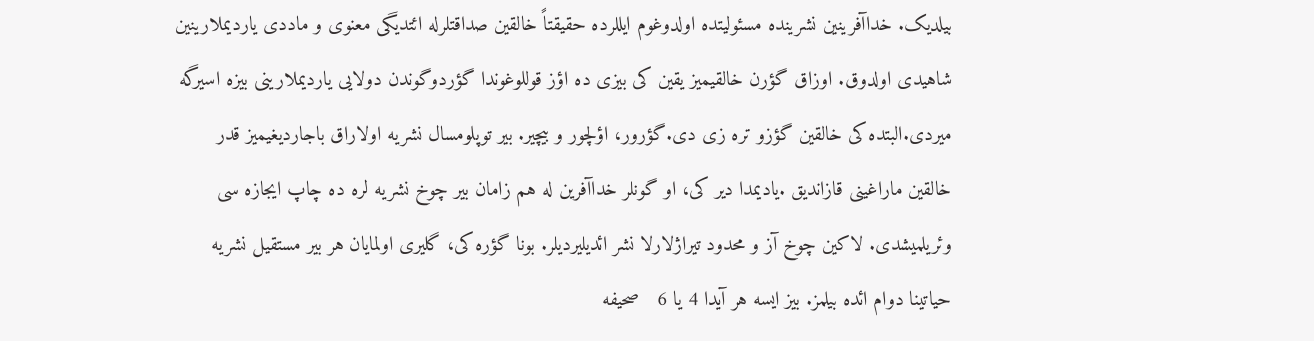بیلدیک. خداآفرینین نشرینده مسئولیتده اولدوغوم ایللرده حقیقتاً خالقین صداقتلرله ائتدیگی معنوی و ماددی یاردیملارینین شاهیدی اولدوق. اوزاق گؤرن خالقیمیز یقین کی بیزی ده اؤز قوللوغوندا گؤردوگوندن دولایی یاردیملارینی بیزه اسیرگه میردی.البتده کی خالقین گؤزو تره زی دی.گؤرور، اؤلچور و بیچیر. بیر توپلومسال نشریه اولاراق باجاردیغیمیز قدر خالقین ماراغینی قازاندیق .یادیمدا دیر کی، او گونلر خداآفرین له هم زامان بیر چوخ نشریه لره ده چاپ ایجازه سی وئریلمیشدی. لاکین چوخ آز و محدود تیراژلارلا نشر ائدیلیردیلر. بونا گؤره کی، گلیری اولمایان هر بیر مستقیل نشریه حیاتینا دوام ائده بیلمز. بیز ایسه هر آیدا 4 یا 6   صحیفه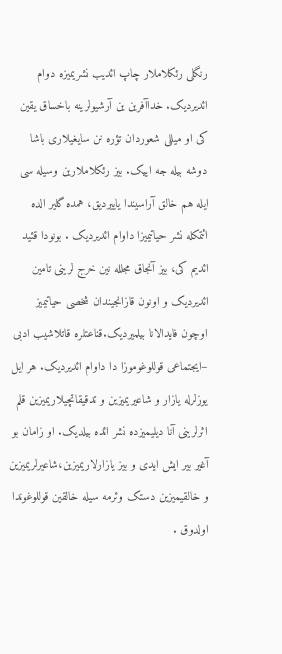رنگلی رئکلاملار چاپ ائدیب نشریمیزه دوام ائدیردیک. خداآفرین ین آرشیولرینه باخساق یقین کی او میللی شعوردان تؤره نن سایغیلاری باشا دوشه بیله جه اییک. بیز رئکلاملارین وسیله سی ایله هم خالق آراسیندا یاییردیق، همده گلیر الده ائتمکله نشر حیاتیمیزا داوام ائدیردیک . بونودا قئید ائدیم کی، بیز آنجاق مجلله نین خرج لرینی تامین ائدیردیک و اونون قازانجیندان شخصی حیاتیمیز اوچون فایدالانا بیلمیردیک.قناعتلره قاتلاشیب ادبی –ایجتماعی قوللوغوموزا دا داوام ائدیردیک. هر ایل یوزلرله یازار و شاعیریمیزین و تدقیقاتچیلاریمیزین قلم اثرلرینی آنا دیلیمیزده نشر ائده بیلدیک. او زامان بو آغیر بیر ایش ایدی و بیز یازارلاریمیزین،شاعیرلریمیزین و خالقیمیزین دستک وئرمه سیله خالقین قوللوغوندا اولدوق .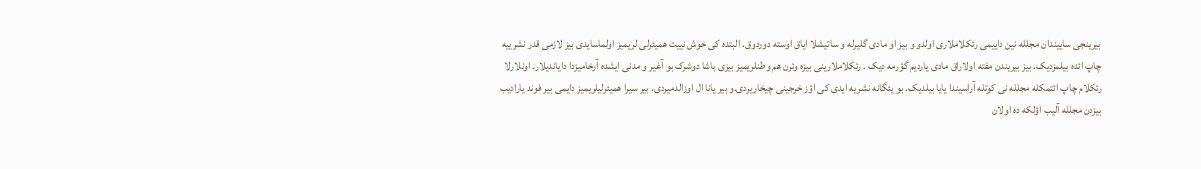بیرینجی ساییندان مجلله نین داییمی رئکلاملاری اولدو و بیز او مادی گلیرله و ساتیشلا ایاق اوسته دوردوق. البتده کی خوش نییت همیئرلی لریمیز اولماسایدی بیز لازمی قدر نشرییه چاپ ائده بیلمزدیک. بیز بیریندن مفته اولاراق مادی یاردیم گؤرمه دیک . رئکلاملارینی بیزه وئرن هم وطنلریمیز بیزی باشا دوشرک بو آغیر و مدنی ایشده آرخامیزدا دایاندیلار. اونلارلا رئکلام چاپ ائتمکله مجلله نی کوتله آراسیندا یایا بیلدیک. بو یئگانه نشریه ایدی کی اؤز خرجینی چیخاریردی.و بیر یانا ال اوزالدمیردی. بیر سیرا همیئرلیلریمیز دایمی بیر فوند یارادیب بیزدن مجلله آلیب اؤلکه ده اولان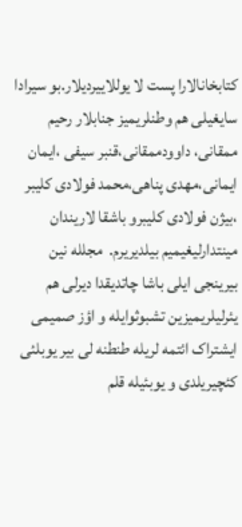کتابخانالارا پست لا یوللاییردیلار.بو سیرادا سایغیلی هم وطنلریمیز جنابلار رحیم ممقانی، داوودممقانی،قنبر سیفی ،ایمان ایمانی،مهدی پناهی،محمد فولادی کلیبر ،بیژن فولادی کلیبرو باشقا لاریندان مینتدارلیغیمیم بیلدیریرم.  مجلله نین بیرینجی ایلی باشا چاتدیقدا دیرلی هم یئرلیلریمیزین تشبوثوایله و اؤز صمیمی ایشتراک ائتمه لریله طنطنه لی بیر یوبلئی کئچیریلدی و یوبئیله قلم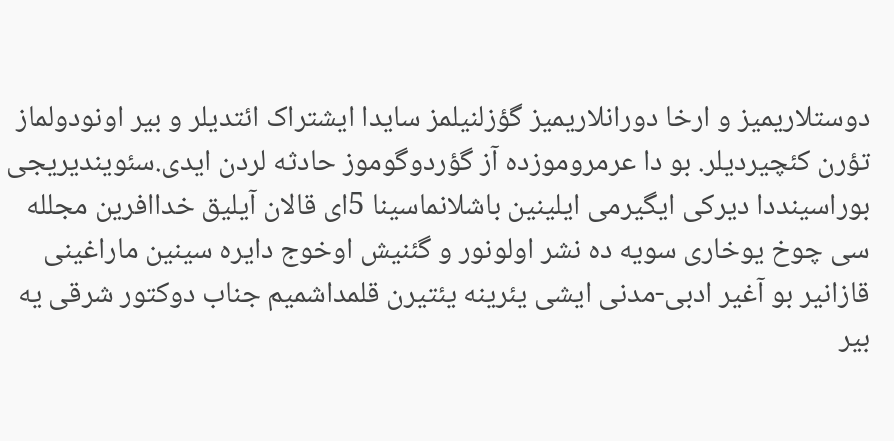دوستلاریمیز و ارخا دورانلاریمیز گؤزلنیلمز سایدا ایشتراک ائتدیلر و بیر اونودولماز تؤرن کئچیردیلر. بو دا عرمروموزده آز گؤردوگوموز حادثه لردن ایدی.سئویندیریجی بوراسینددا دیرکی ایگیرمی ایلینین باشلانماسینا 5ای قالان آیلیق خداافرین مجلله سی چوخ یوخاری سویه ده نشر اولونور و گئنیش اوخوج دایره سینین ماراغینی قازانیر بو آغیر ادبی-مدنی ایشی یئرینه یئتیرن قلمداشمیم جناب دوکتور شرقی یه بیر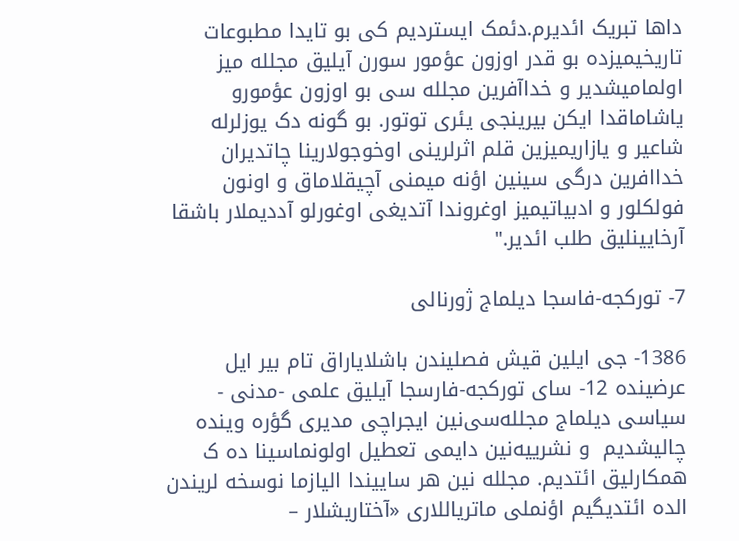داها تبریک ائدیرم.دئمک ایستردیم کی بو تایدا مطبوعات تاریخیمیزده بو قدر اوزون عؤمور سورن آیلیق مجلله میز اولمامیشدیر و خداآفرین مجلله سی بو اوزون عؤمورو یاشاماقدا ایکن بیرینجی یئری توتور. بو گونه دک یوزلرله شاعیر و یازاریمیزین قلم اثرلرینی اوخوجولارینا چاتدیران خداافرین درگی سینین اؤنه میمنی آچیقلاماق و اونون فولکلور و ادبیاتیمیز اوغروندا آتدیغی اوغورلو آددیملار باشقا آرخایینلیق طلب ائدیر."

7- تورکجه-فاسجا دیلماج ژورنا‌لی

1386- جی ایلین قیش فصلیندن باشلایا‌راق تام بیر ایل عرضینده 12- سای تورکجه-فارسجا آیلیق علمی -مدنی - سیاسی دیلماج مجلله‌سی‌نین ایجراچی مدیری گؤره وینده چالیشدیم  و نشرییه‌نین دایمی تعطیل اولونماسینا ده ک  همکارلیق ائتدیم. مجلله نین هر ساییندا الیازما نوسخه لریندن الده ائتدیگیم اؤنملی ماتریاللاری «آختاریشلار –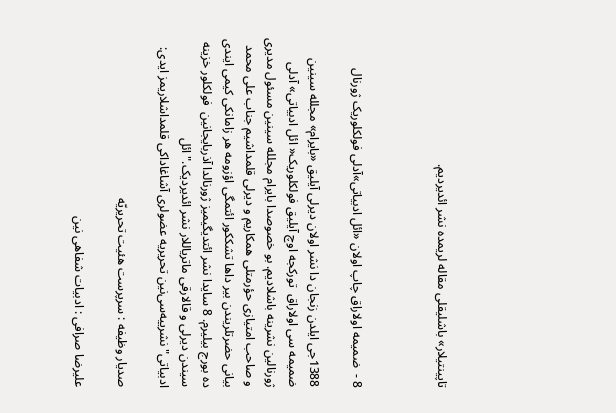تاپینتیلار» باشلیقلی مقاله لریمده نشر ائدیردیم.



8 -  ضمیمه اولاراق چاپ اولان «ائل ادبیاتی»آدلی فولکلوریک ژورنا‌ل

1388جی ایلدن زنجان دا نشر اولان دیرلی آیلیق «بایرام» مجلله سینین ضمیمه سی اولاراق  تورکجه اوچ آیلیق فولکلوریک« ائل ادبیاتی» آدلی ژورنا‌لین نشرینه باشلادیم. بو خصوصدا بایرام مجلله سینین مسئول مدیری و صاحب امتیازی حؤرمتلی همکاریم و دیرلی قلمداشیم جناب علی محمد بیانی حضرتلریندن بیر داها تشککور ائتمگی اؤزومه هر زامانکی کیمی ایندی ده بورج بیلیرم. 8 سایدا نشر ائتدیگیمیز ژورنالدا آذربایجانین  فولکلور خزینه سیندن دیرلی و قالارقی ماتریاللار نشر ائدیردیک." ائل ادبیاتی"نشرییه‌سی‌نین تحریریه عضو‌لری آشاغاداکی قلمداشلاریمز ایدی:

صدیار وظیفه : سرپرست هئیت تحریریّه

علیرضا صرافی : ادبیات شفاهی نین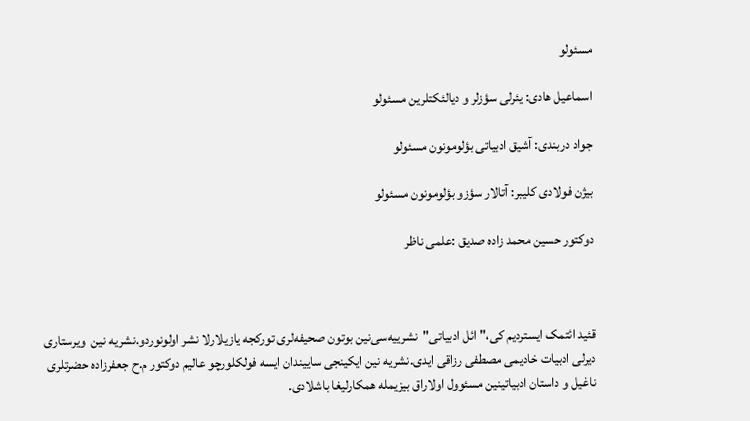مسئولو

اسماعیل هادی: یئرلی سؤزلر و دیالئکتلرین مسئولو

جواد دربندی: آشیق ادبیاتی بؤلومونون مسئولو

بیژن فولادی کلیبر: آتا‌لار سؤزو بؤلومونون مسئولو

دوکتور حسین محمد زاده صدیق :علمی ناظر



قئید ائتمک ایستردیم کی،" ائل ادبیاتی"نشرییه‌سی‌نین بوتون صحیفه‌لری تورکجه یازیلارلا نشر اولونوردو.نشریه نین  ویرستاری دیرلی ادبیات خادیمی مصطفی رزاقی ایدی.نشریه نین ایکینجی ساییندان ایسه فولکلورچو عالیم دوکتور م.ح جعفرزاده حضرتلری  ناغیل و داستان ادبیاتینین مسئوول اولاراق بیزیمله همکارلیغا باشلادی.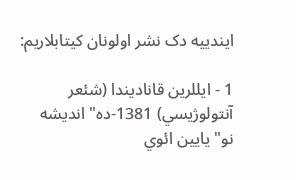ایندییه دک نشر اولونان کیتابلاریم:

1 - ايللرين قاناديندا (شئعر آنتولوژيسي) 1381-ده" اندیشه نو" يايين ائوي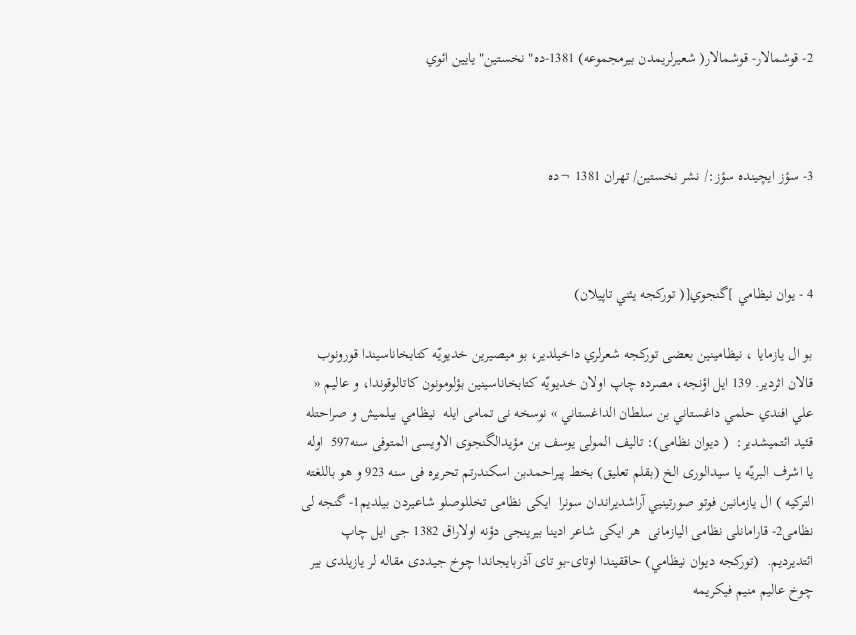2- قوشمالار- قوشمالار( شعیرلریمدن بیرمجموعه) 1381-ده" نخستين" يايين ائوي



3- سؤز ايچينده سؤز:/ نشر نخستين/ تهران 1381 ¬ده



4 - يوان نيظامي ]گنجوي[( توركجه يئني تاپيلان)

بو ال یازمایا ، نيظامينين بعضی توركجه شعرلري داخیلدیر، بو میصیرين خديويّه كتابخاناسيندا قورونوب قالان اثردير. 139 ايل اؤنجه، مصرده چاپ اولان خديويّه كتابخاناسينين بؤلومونون كاتالوقوندا، و عالیم « علي افندي حلمي داغستاني بن سلطان الداغستاني » نوسخه نی تمامی ایله  نيظامي بيلميش و صراحتله قئيد ائتميشدير:  ( دیوان نظامی): تالیف المولی یوسف بن مؤیدالگنجوی الاویسی المتوفی سنه597  اوله یا اشرف البریّه یا سیدالوری الخ (بقلم تعلیق) بخط پیراحمدبن اسکندرتم تحریره فی سنه 923 و هو باللغته الترکیه ) ال یازمانین فوتو صورتينيي آراشديراندان سونرا  ایکی نظامی تخللوصلو شاعیردن بیلدیم1- گنجه لی نظامی2- قارامانلی نظامی الیازمانی  هر ایکی شاعر ادینا بیرینجی دؤنه اولاراق 1382 جی ایل چاپ ائتدیردیم.  (توركجه ديوان نيظامي) حاققيندا اوتای-بو تای آذربایجاندا چوخ جیددی مقاله لر یازیلدی بیر چوخ عالیم منیم فیکریمه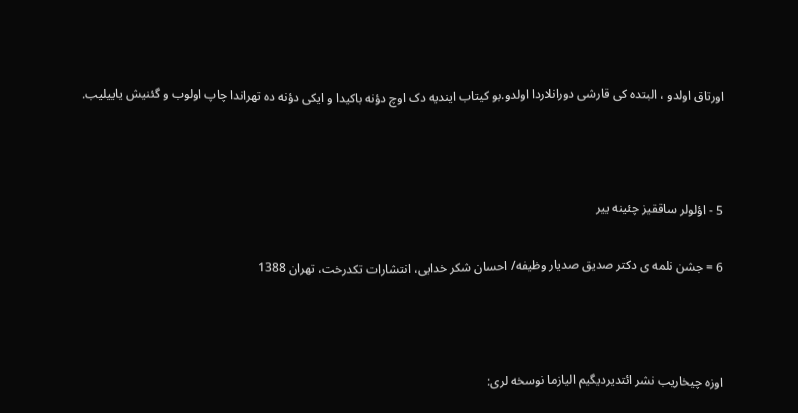اورتاق اولدو ، البتده کی قارشی دورانلاردا اولدو.بو کیتاب ایندیه دک اوچ دؤنه باکیدا و ایکی دؤنه ده تهراندا چاپ اولوب و گئنیش یاییلیب.



5 - اؤلولر ساققیز چئینه ییر

6 = جشن نلمه ی دکتر صدیق صدیار وظیفه/ احسان شکر خدایی، انتشارات تکدرخت، تهران 1388



اوزه چیخاریب نشر ائتدیردیگیم الیازما نوسخه لری: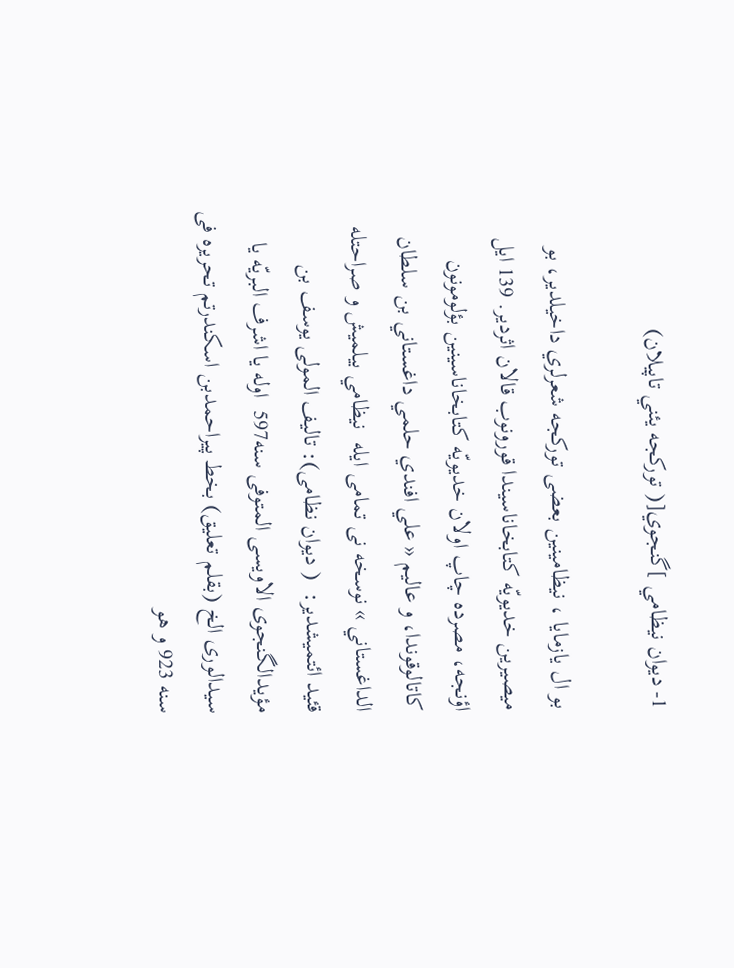1- ديوان نيظامي ]گنجوي[( توركجه يئني تاپيلان)

بو ال یازمایا ، نيظامينين بعضی توركجه شعرلري داخیلدیر، بو میصیرين خديويّه كتابخاناسيندا قورونوب قالان اثردير. 139 ايل اؤنجه، مصرده چاپ اولان خديويّه كتابخاناسينين بؤلومونون كاتالوقوندا، و عالیم « علي افندي حلمي داغستاني بن سلطان الداغستاني » نوسخه نی تمامی ایله  نيظامي بيلميش و صراحتله قئيد ائتميشدير:  ( دیوان نظامی): تالیف المولی یوسف بن مؤیدالگنجوی الاویسی المتوفی سنه597  اوله یا اشرف البریّه یا سیدالوری الخ (بقلم تعلیق) بخط پیراحمدبن اسکندرتم تحریره فی سنه 923 و هو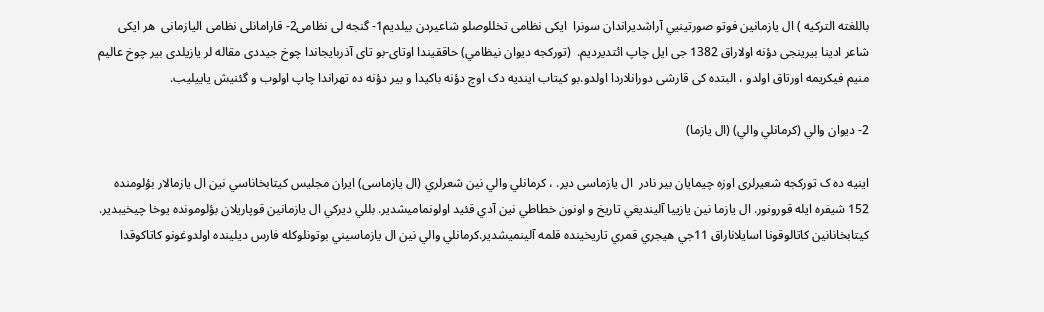باللغته الترکیه ) ال یازمانین فوتو صورتينيي آراشديراندان سونرا  ایکی نظامی تخللوصلو شاعیردن بیلدیم1- گنجه لی نظامی2- قارامانلی نظامی الیازمانی  هر ایکی شاعر ادینا بیرینجی دؤنه اولاراق 1382 جی ایل چاپ ائتدیردیم.  (توركجه ديوان نيظامي) حاققيندا اوتای-بو تای آذربایجاندا چوخ جیددی مقاله لر یازیلدی بیر چوخ عالیم منیم فیکریمه اورتاق اولدو ، البتده کی قارشی دورانلاردا اولدو.بو کیتاب ایندیه دک اوچ دؤنه باکیدا و بیر دؤنه ده تهراندا چاپ اولوب و گئنیش یاییلیب.

2- ديوان والي (كرمانلي والي) (ال يازما)

اینیه ده ک تورکجه شعیرلری اوزه چیمایان بیر نادر  ال یازماسی دیر. ، كرمانلي والي نين شعرلري (ال يازماسی) ايران مجليس كيتابخاناسي نين ال يازمالار بؤلومنده 152 شيفره ايله قورونور. ال يازما نين يازييا آلینديغي تاريخ و اونون خطاطي نين آدي قئيد اولونماميشدير. بللي ديركي ال يازمانين قوپاريلان بؤلومونده يوخا چيخيبدير. كيتابخانانين كاتالوقونا اسايلاناراق 11جي هيجري قمري تاريخينده قلمه آلينميشدير.كرمانلي والي نين ال يازماسيني بوتونلوكله فارس ديلينده اولدوغونو كاتاكوقدا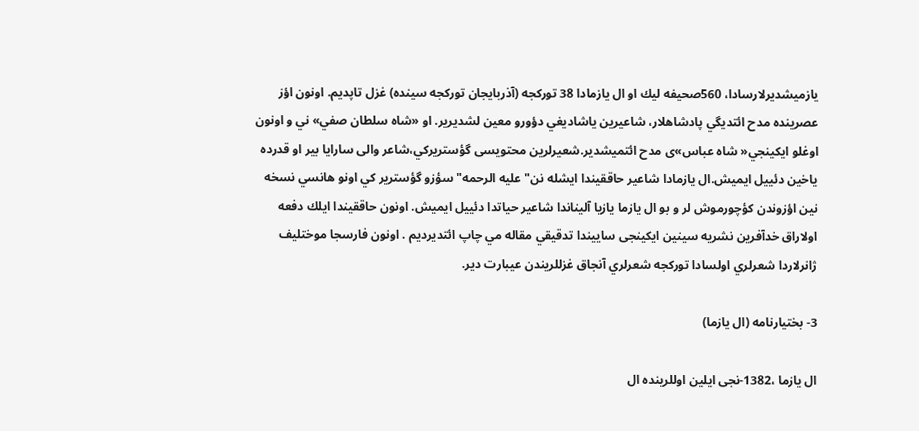يازميشديرلارسادا، 560صحيفه ليك او ال يازمادا 38 توركجه (آذربايجان تورکجه سینده) غزل تاپديم. اونون اؤز عصرينده مدح ائتديگي پادشاهلار، شاعيرين ياشاديغي دؤورو معين لشديرير. او «شاه سلطان صفي» ني و اونون اوغلو ايكينجي« شاه عباس»ی مدح ائتميشدیر.شعیرلرین محتویسی گؤستريركي،شاعر والی سارايا بير او قدرده ياخين دئييل ايميش.ال يازمادا شاعير حاققيندا ايشله نن" عليه الرحمه" سؤزو گؤسترير كي اونو هانسي نسخه نين اؤزوندن كؤچورموش لر و بو ال یازما یازیا آلیناندا شاعير حياتدا دئييل ايميش. اونون حاققيندا ايلك دفعه اولاراق خدآفرين نشريه سینين ایکینجی ساييندا تدقيقي مقاله مي چاپ ائتديرديم . اونون فارسجا موختليف ژانرلاردا شعرلري اولسادا توركجه شعرلري آنجاق غزللريندن عيبارت دير.

3- بختيارنامه (ال يازما)

ال یازما ،1382-نجی ايلين اوللرينده ال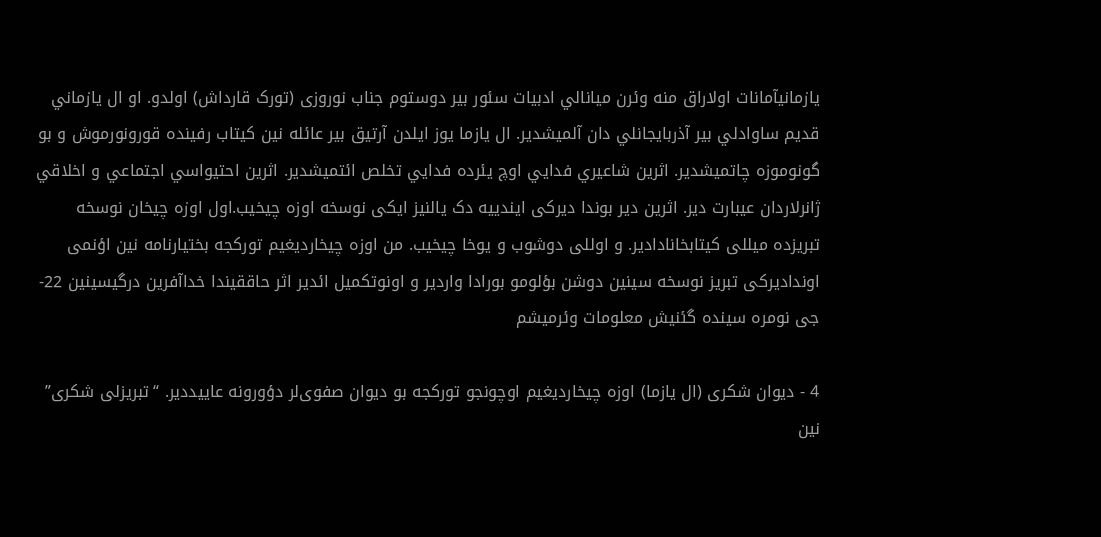يازمانيآمانات اولاراق منه وئرن ميانالي ادبيات سئور بير دوستوم جناب نوروزی (تورک قارداش) اولدو. او ال يازماني قديم ساوادلي بير آذربايجانلي دان آلميشدير. ال يازما يوز ايلدن آرتيق بير عائله نين كيتاب رفينده قورونورموش و بو گونوموزه چاتميشدير. اثرين شاعيري فدايي اوچ يئرده فدايي تخلص ائتميشدير. اثرین احتيواسي اجتماعي و اخلاقي ژانرلاردان عيبارت دير. اثرين دیر بوندا دیرکی ایندییه دک یالنیز ایکی نوسخه اوزه چیخیب.اول اوزه چیخان نوسخه تبریزده میللی کیتابخانادادیر. و اوللی دوشوب و یوخا چیخیب. من اوزه چیخاردیغیم تورکجه بختیارنامه نین اؤنمی  اوندادیرکی تبریز نوسخه سینین دوشن بؤلومو بورادا واردیر و اونوتکمیل ائدیر اثر حاققیندا خداآفرین درگیسینین 22-جی نومره سینده گئنیش معلومات وئرمیشم

4 - دیوان شکری (ال يازما) اوزه چیخاردیغیم اوچونجو تورکجه بو دیوان صفوی‌لر دؤورونه عاییددیر. “تبریزلی شکری” نین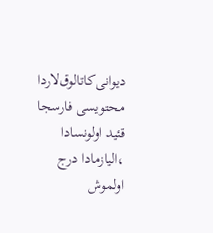دیوانی‌کاتالوق‌لاردا محتویسی فارسجا قئید اولونسادا  ،الیازمادا درج اولموش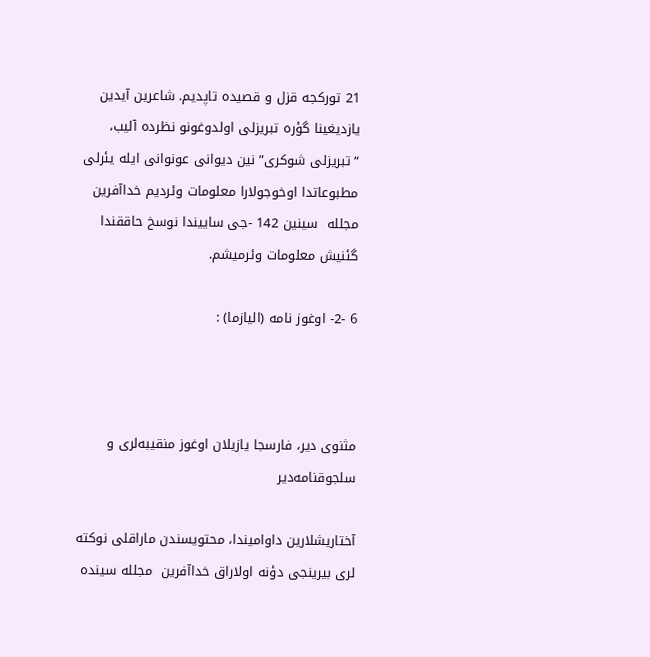21 تورکجه قزل و قصیده تاپدیم. شاعرین آیدین یازدیغینا گؤره تبریزلی اولدوغونو نظرده آلیب، “تبریزلی شوکری” نین دیوانی عونوانی ایله یئرلی مطبوعاتدا اوخوجولارا معلومات وئردیم خداآفرین مجلله  سینین 142 -جی ساییندا نوسخ حاققندا  گئنیش معلومات وئرمیشم.

6 -2- اوغوز نامه (اليازما) :



مثنوی دیر، فارسجا یازیلان اوغوز منقیبه‌لری و سلجوقنامه‌دیر

آختاریشلارین داوامیندا، محتویسندن ماراقلی نوکته لری بیرینجی دؤنه اولاراق خداآفرین  مجلله سینده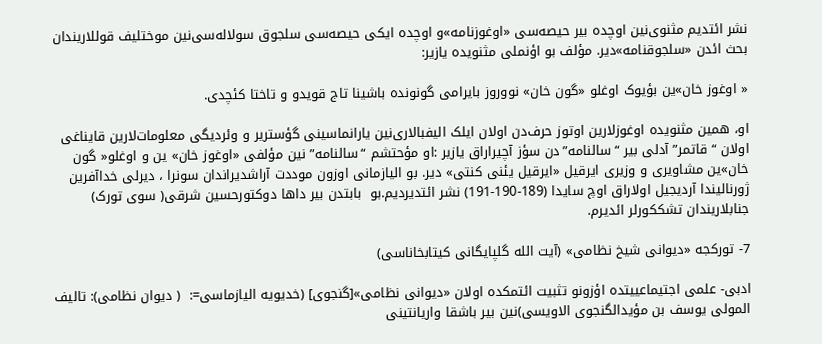نشر ائتدیم مثنوی‌نین اوچده بیر حیصه‌سی «اوغوزنامه»و اوچده ایکی حیصه‌سی سلجوق سولاله‌سی‌نین موختلیف قوللاریندان‌ بحث ائدن «سلجوقنامه»دیر. مؤلف بو اؤنملی مثنویده یازیر:

« اوغوز خان»ین بؤیوک اوغلو «گون خان» نووروز بایرامی گونونده باشینا تاج قویدو و تاختا کئچدی.

او، همین مثنویده اوغوزلارین اوتوز حرف‌دن اولان ایلک الیفبا‌لاری‌نین یارانماسینی گؤستریر و وئردیگی معلومات‌لارین قایناغی اولان “قاتمر” آدلی بیر “سالنامه”دن سؤز آچیرا‌راق یازیر :او مؤحتشم “سالنامه” نین مؤلفی «اوغوز خان» ین و اوغلو« گون خان»ین مشاویری و وزیری ایرقیل «ایرقیل یئنی کنتی» دیر. بو الیازمانی اوزون موددت آراشدیراندان سونرا ، دیرلی خداآفرین ژورنالیندا آردیجیل اولا‌راق اوچ سایدا (189-190-191) نشر ائتدیردیم.بو  بابتدن بیر داها دوکتورحسین شرقی( سوی تورک) جنابلاریندان تشککورلر ائدیرم.

7- تورکجه «دیوانی شیخ نظامی» (آیت الله گلپایگانی کیتابخاناسی)

ادبی- علمی اجتیماعییتده اؤزونو تثبیت ائتمکده اولان «دیوانی نظامی»[گنجوی] (خدیویه الیازماسی=:  ( دیوان نظامی): تالیف المولی یوسف بن مؤیدالگنجوی الاویسی)نین بیر باشقا واریانتینی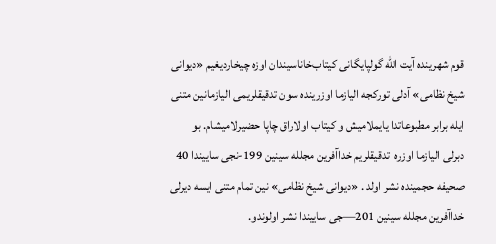قوم شهرینده آیت الله گولپایگانی کیتاب‌خاناسیندان اوزه چیخاردیغیم «دیوانی شیخ نظامی» آدلی تورکجه الیازما اوزرینده سون تدقیقلریمی الیازمانین متنی ایله برابر مطبوعاتدا یایملامیش و کیتاب اولا‌راق چاپا حضیرلامیشام. بو دبرلی الیازما اوزره  تدقیقلریم خداآفرین مجلله سینین 199-نجی ساییندا 40 صحیفه حجمینده نشر اولد . «دیوانی شیخ نظامی» نین تمام متنی ایسه دیرلی خداآفرین مجلله سینین 201—جی ساییندا نشر اولوندو.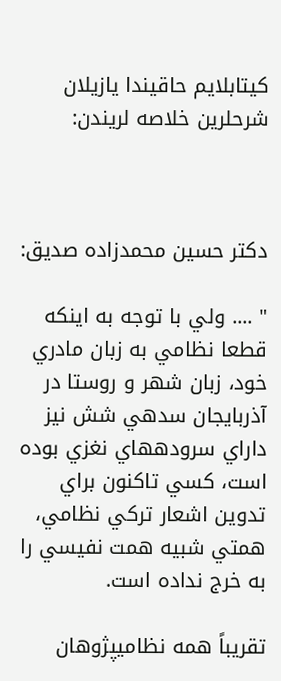کیتابلایم حاقیندا یازیلان شرحلرین خلاصه لریندن:



دکتر حسين محمدزاده صديق:

" .... ولي با توجه به اينکه قطعا نظامي به زبان مادري خود، زبان شهر و روستا در آذربايجان سدهي شش نيز داراي سرودههاي نغزي بوده است، کسي تاکنون براي تدوين اشعار ترکي نظامي، همتي شبيه همت نفيسي را به خرج نداده است.

تقريباً همه نظاميپژوهان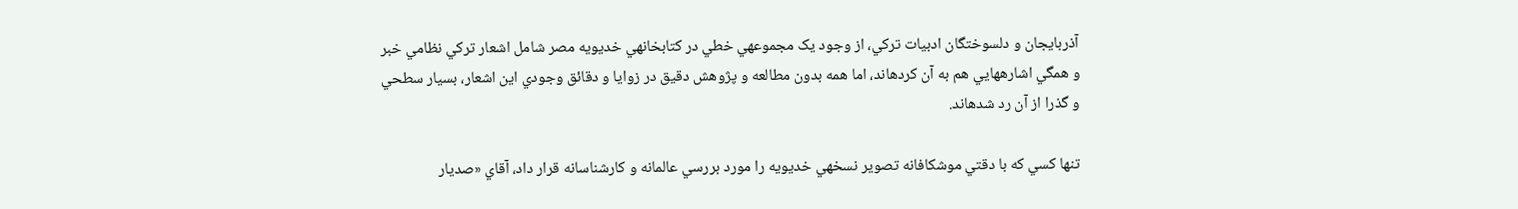آذربايجان و دلسوختگان ادبيات ترکي، از وجود يک مجموعهي خطي در کتابخانهي خديويه مصر شامل اشعار ترکي نظامي خبر و همگي اشارههايي هم به آن کردهاند، اما همه بدون مطالعه و پژوهش دقيق در زوايا و دقائق وجودي اين اشعار، بسيار سطحي و گذرا از آن رد شدهاند.

تنها کسي که با دقتي موشکافانه تصوير نسخهي خديويه را مورد بررسي عالمانه و کارشناسانه قرار داد، آقاي «صديار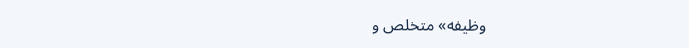وظيفه» متخلص و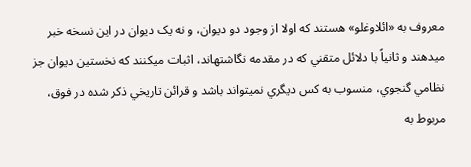معروف به «ائلاوغلو» هستند که اولا از وجود دو ديوان، و نه يک ديوان در اين نسخه خبر ميدهند و ثانياً با دلائل متقني که در مقدمه نگاشتهاند، اثبات ميکنند که نخستين ديوان جز نظامي گنجوي، منسوب به کس ديگري نميتواند باشد و قرائن تاريخي ذکر شده در فوق، مربوط به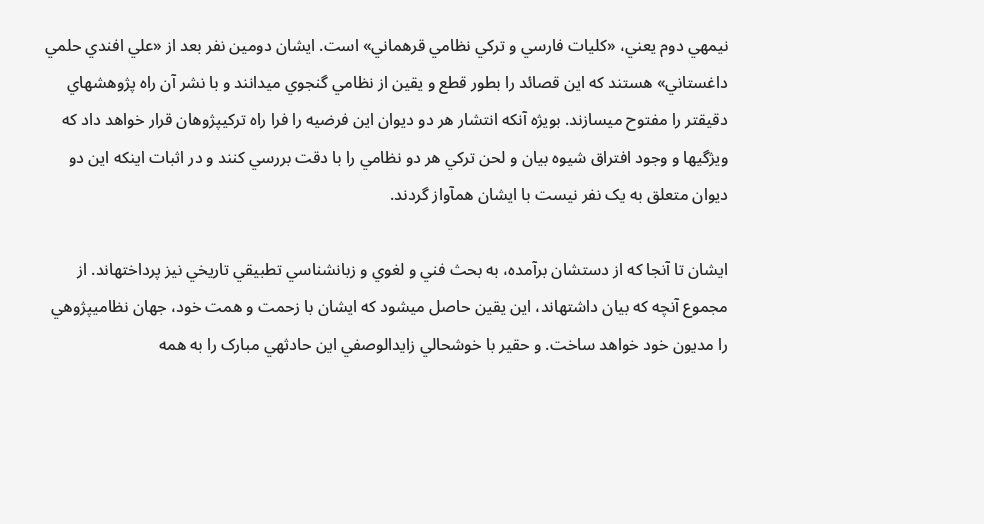نيمهي دوم يعني، «کليات فارسي و ترکي نظامي قرهماني» است. ايشان دومين نفر بعد از «علي افندي حلمي داغستاني» هستند که اين قصائد را بطور قطع و يقين از نظامي گنجوي ميدانند و با نشر آن راه پژوهشهاي دقيقتر را مفتوح ميسازند. بويژه آنکه انتشار هر دو ديوان اين فرضيه را فرا راه ترکيپژوهان قرار خواهد داد که ويژگيها و وجود افتراق شيوه بيان و لحن ترکي هر دو نظامي را با دقت بررسي کنند و در اثبات اينکه اين دو ديوان متعلق به يک نفر نيست با ايشان همآواز گردند.

ايشان تا آنجا که از دستشان برآمده، به بحث فني و لغوي و زبانشناسي تطبيقي تاريخي نيز پرداختهاند. از مجموع آنچه که بيان داشتهاند، اين يقين حاصل ميشود که ايشان با زحمت و همت خود، جهان نظاميپژوهي را مديون خود خواهد ساخت. و حقير با خوشحالي زايدالوصفي اين حادثهي مبارک را به همه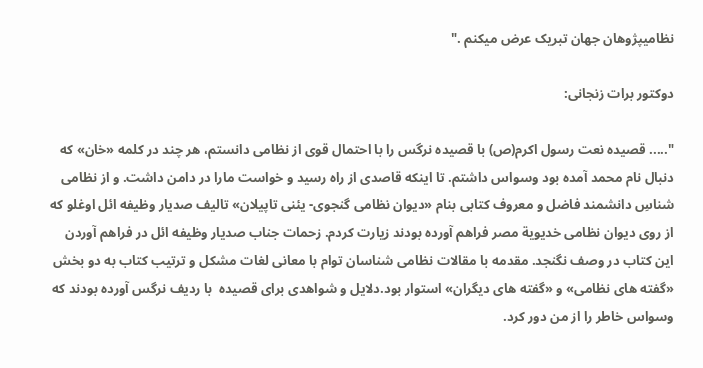نظاميپژوهان جهان تبريک عرض ميکنم ."

دوکتور برات زنجانی:

"..... قصیده نعت رسول اکرم(ص) با قصیده نرگس را با احتمال قوی از نظامی دانستم، هر چند در کلمه «خان» که دنبال نام محمد آمده بود وسواس داشتم. تا اینکه قاصدی از راه رسید و خواست مارا در دامن داشت. و از نظامی شناسِ دانشمند فاضل و معروف کتابی بنام «دیوان نظامی گنجوی- یئنی تاپیلان» تالیف صدیار وظیفه ائل اوغلو که از روی دیوان نظامی خدیویة مصر فراهم آورده بودند زیارت کردم. زحمات جناب صدیار وظیفه ائل در فراهم آوردن این کتاب در وصف نگنجد. مقدمه با مقالات نظامی شناسان توام با معانی لغات مشکل و ترتیب کتاب به دو بخش «گفته های نظامی» و «گفته های دیگران» استوار بود.دلایل و شواهدی برای قصیده  با ردیف نرگس آورده بودند که وسواس خاطر را از من دور کرد.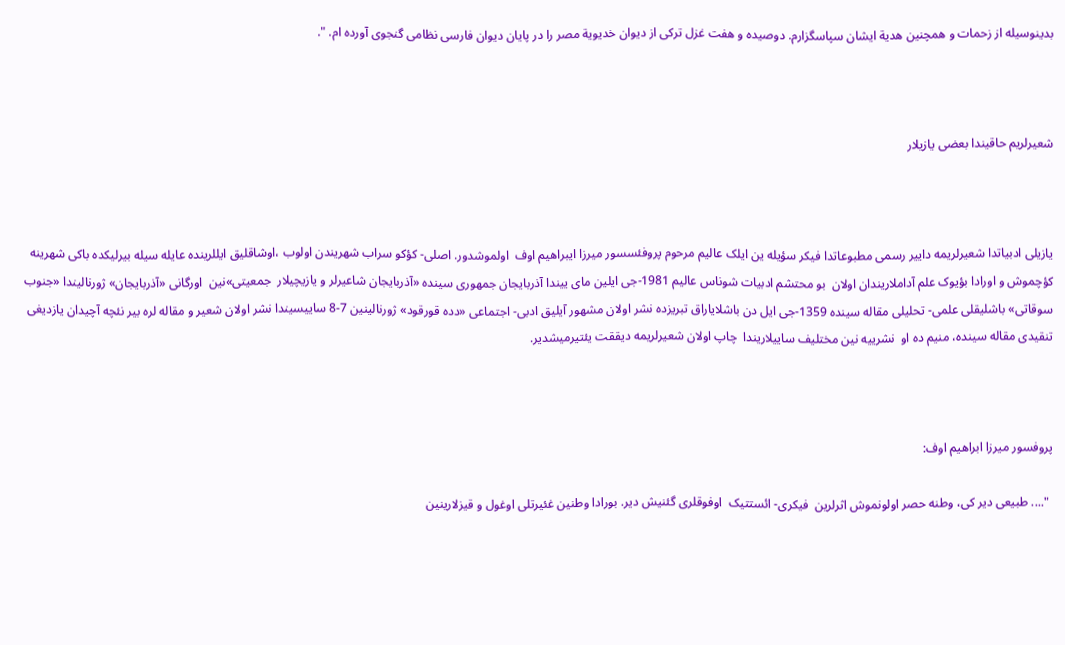بدینوسیله از زحمات و همچنین هدیة ایشان سپاسگزارم. دوصیده و هفت غزل ترکی از دیوان خدیویة مصر را در پایان دیوان فارسی نظامی گنجوی آورده ام. ".



شعیرلریم حاقیندا بعضی یازیلار



یازیلی ادبیاتدا شعیرلریمه داییر رسمی مطبوعاتدا فیکر سؤیله ین ایلک عالیم مرحوم پروفئسسور میرزا ایبراهیم اوف  اولموشدور. اصلی- کؤکو سراب شهریندن اولوب ،اوشاقلیق ایللرینده عایله سیله بیرلیکده باکی شهرینه کؤچموش و اورادا بؤیوک علم آداملاریندان اولان  بو محتشم ادبیات شوناس عالیم 1981-جی ایلین مای ییندا آذربایجان جمهوری سینده «آذربایجان شاعیرلر و یازیچیلار  جمعیتی»نین  اورگانی «آذربایجان» ژورنالیندا «جنوب سوقاتی» باشلیقلی علمی- تحلیلی مقاله سینده 1359-جی ایل دن باشلایاراق تبریزده نشر اولان مشهور آیلیق ادبی- اجتماعی «دده قورقود» ژورنالینین 7-8 ساییسیندا نشر اولان شعیر و مقاله لره بیر نئچه آچیدان یازدیغی تنقیدی مقاله سینده، منیم ده او  نشرییه نین مختلیف ساییلاریندا  چاپ اولان شعیرلریمه دیققت یئتیرمیشدیر.



پروفسور میرزا ابراهیم اوف:

 ".... طبیعی دیر کی، وطنه حصر اولونموش اثرلرین  فیکری- ائستتیک  اوفوقلری گئنیش دیر. بورادا وطنین غئیرتلی اوغول و قیزلارینین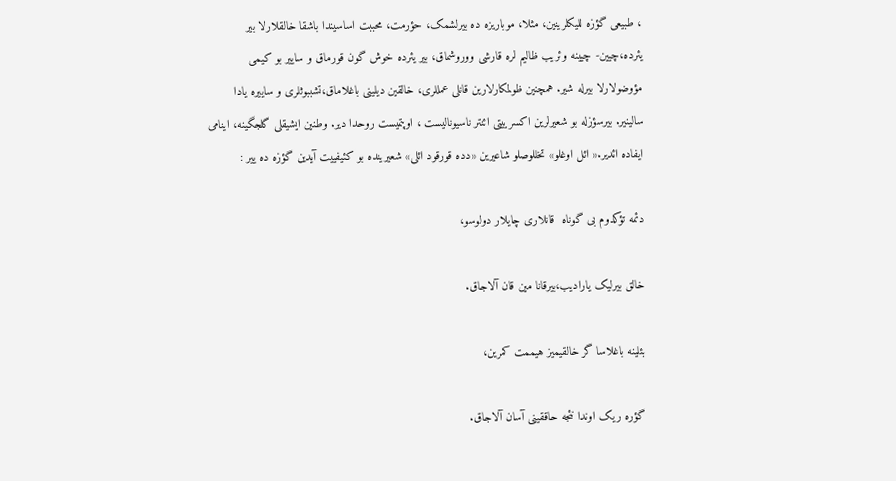، طبیعی گؤزه للیکلرینین، مثلا، موباریزه ده بیرلشمک، حؤرمت، محببت اساسیندا باشقا خالقلارلا بیر یئرده،چیین- چیینه وئریب ظالیم لره قارشی ووروشماق، بیر یئرده خوش گون قورماق و ساییر بو کیمی مؤوضولارلا بیرله شیر. همچنین ظولمکارلارین قانلی عمللری، خالقین دیلینی باغلاماق،تشببوثلری و ساییره یادا سالینیر. بیرسؤزله بو شعیرلرین اکسرییتی ائنتر ناسیونالیست ، اوپتمیست روحدا دیر. وطنین ایشیقلی گلجگینه، اینامی ایفاده ائدیر.« ائل اوغلو» تخللوصلو شاعیرین «دده قورقود ائلی» شعیرینده بو کئیفییت آیدین گؤزه ده ییر :

دئمه تؤکدوم بی گوناه  قانلاری چایلار دولوسو،

خالق بیرلیک یارادیب،بیرقانا مین قان آلاجاق.

بئلینه باغلاسا گر خالقیمیز هیممت کمرین،

گؤره ریک اوندا نئجه حاققینی آسان آلاجاق.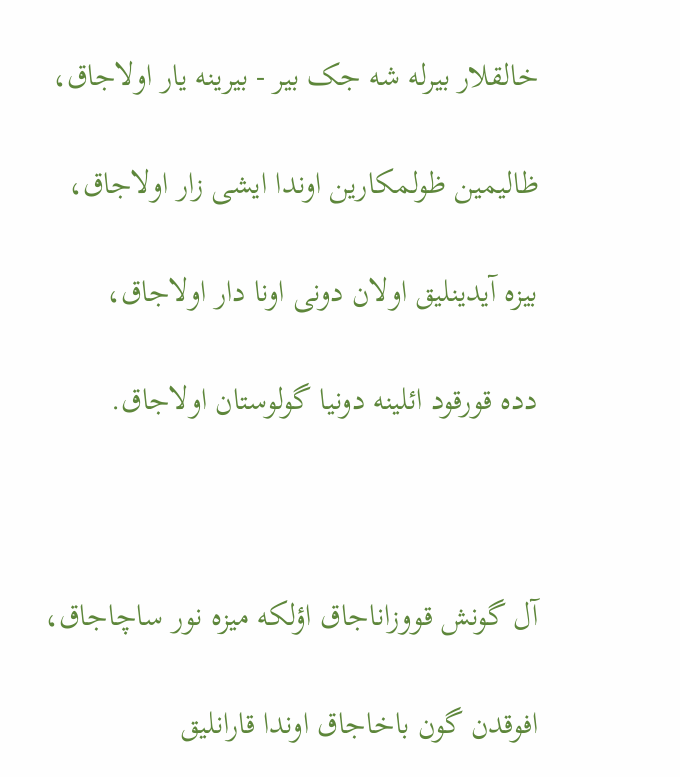خالقلار بیرله شه جک بیر - بیرینه یار اولاجاق،

ظالیمین ظولمکارین اوندا ایشی زار اولاجاق،

بیزه آیدینلیق اولان دونی اونا دار اولاجاق،

دده قورقود ائلینه دونیا گولوستان اولاجاق.



آل گونش قووزاناجاق اؤلکه میزه نور ساچاجاق،

افوقدن گون باخاجاق اوندا قارانلیق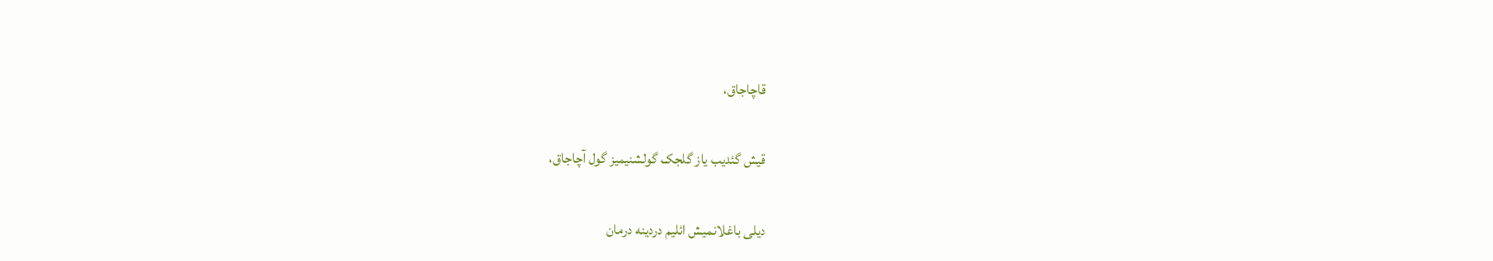قاچاجاق،

قیش گئدیب یاز گلجک گولشنیمیز گول آچاجاق،

دیلی باغلانمیش ائلیم دردینه درمان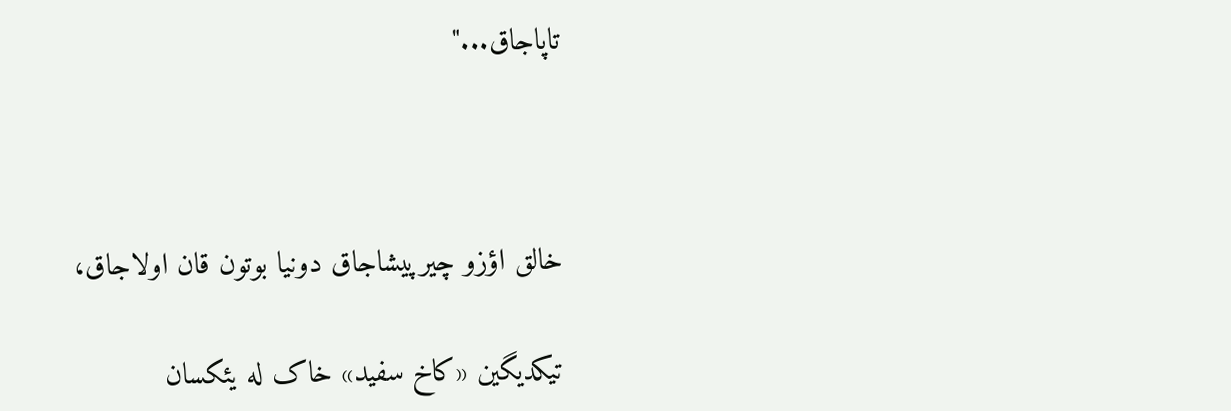تاپاجاق..."



خالق اؤزو چیرپیشاجاق دونیا بوتون قان اولاجاق،

تیکدیگین «کاخ سفید» خاک له یئکسان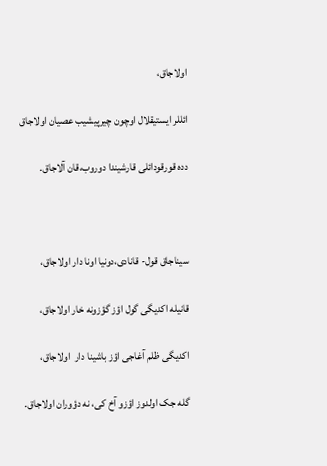اولاجاق،

ائللر ایستیقلال اوچون چیرپیشیب عصیان اولاجاق

دده قورقودائلی قارشیندا دوروب،قان آلاجاق.



سیناجاق قول- قانادی،دونیا اونا دار اولاجاق،

قانیله اکدیگی گول اؤز گؤزونه خار اولاجاق،

اکدیگی ظلم آغاجی اؤز باشینا دار  اولاجاق،

گله جک اولدوز اؤزو آخ کی، نه دؤوران اولاجاق.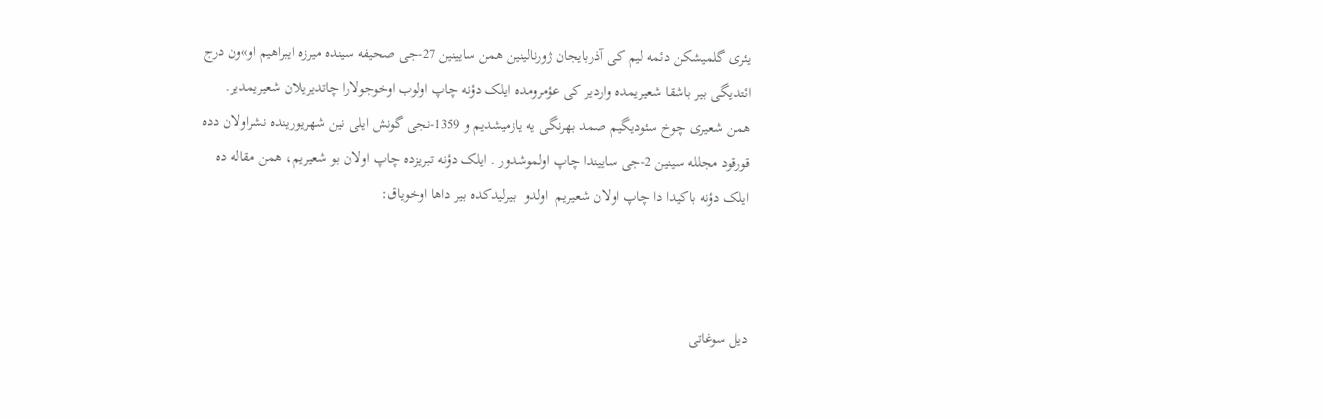یئری گلمیشکن دئمه لیم کی آذربایجان ژورنالینین همن سایینین 27-جی صحیفه سینده میرزه ایبراهیم او»ون درج ائتدیگی بیر باشقا شعیریمده واردیر کی عؤمرومده ایلک دؤنه چاپ اولوب اوخوجولارا چاتدیریلان شعیریمدیر. همن شعیری چوخ سئودیگیم صمد بهرنگی یه یازمیشدیم و 1359-نجی گونش ایلی نین شهریورینده نشراولان دده قورقود مجلله سینین 2-جی ساییندا چاپ اولموشدور . ایلک دؤنه تبریزده چاپ اولان بو شعیریم، همن مقاله ده ایلک دؤنه باکیدا دا چاپ اولان شعیریم  اولدو  بیرلیدکده بیر داها اوخویاق:



دیل سوغاتی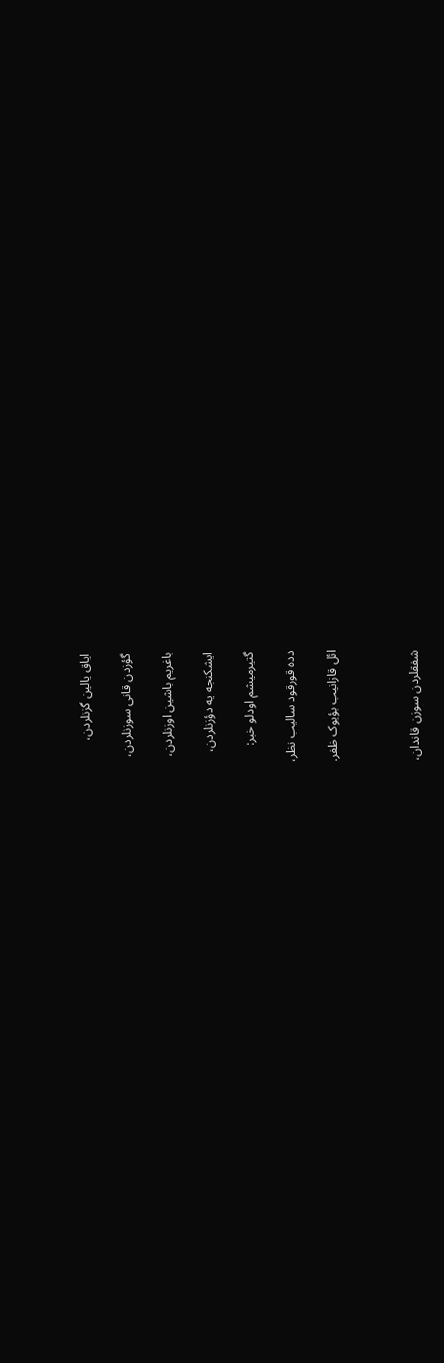ایاق یالین گزنلردن،

گؤزدن قانی سوزنلردن،

باغریم باشین اوزنلردن،

ایشکنجه یه دؤزنلردن،

گتیرمیشم اودلو خبر:

دده قورقود سالیب نظر،

ائل قازانیب بؤیوک ظفر.



شفقلردن سوزن قاندان،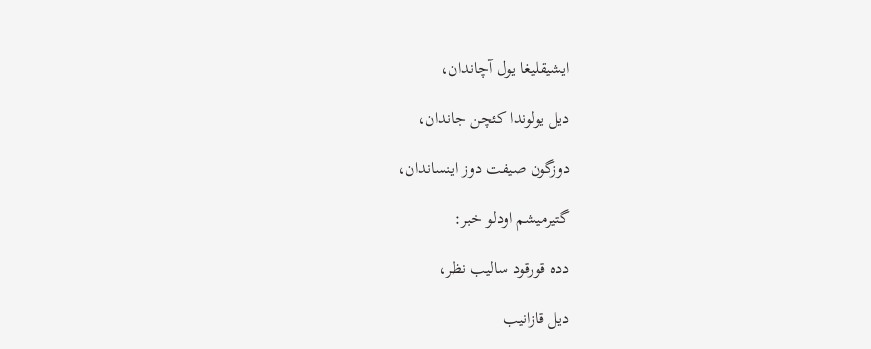ایشیقلیغا یول آچاندان،

دیل یولوندا کئچن جاندان،

دوزگون صیفت دوز اینساندان،

گتیرمیشم اودلو خبر:

دده قورقود سالیب نظر،

دیل قازانیب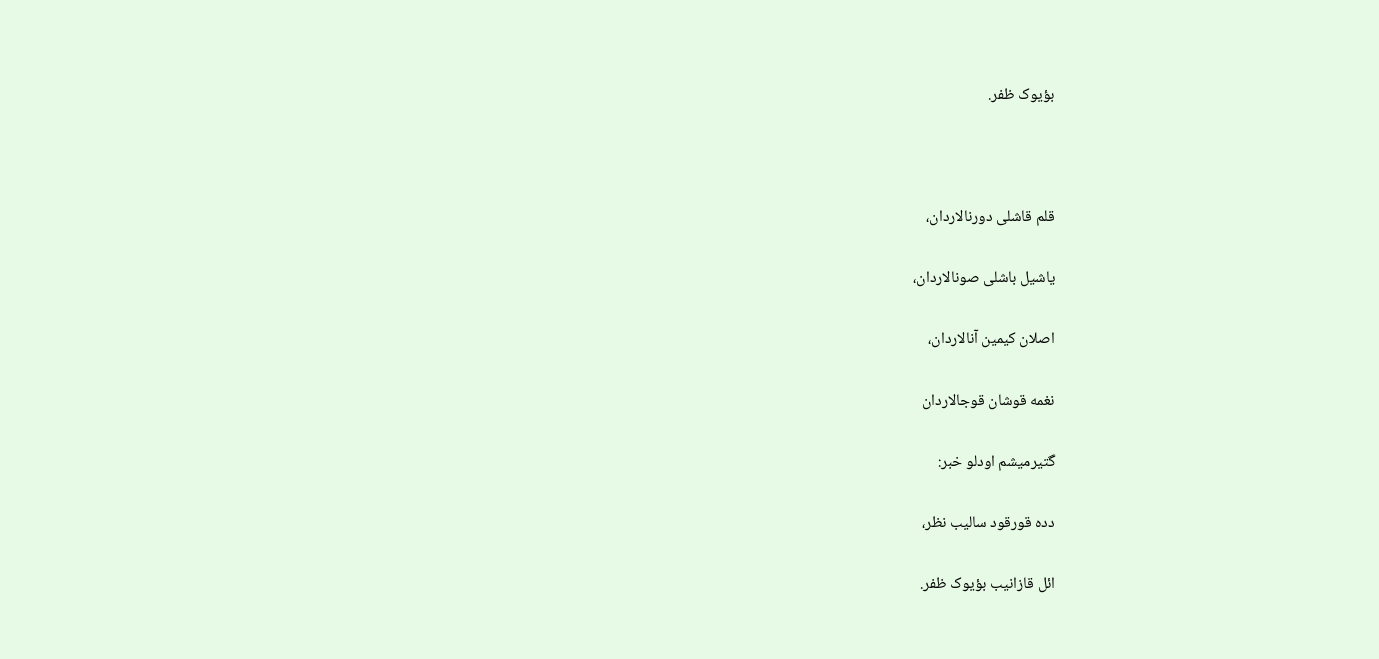بؤیوک ظفر.



قلم قاشلی دورنالاردان،

یاشیل باشلی صونالاردان،

اصلان کیمین آنالاردان،

نغمه قوشان قوجالاردان

گتیرمیشم اودلو خبر:

دده قورقود سالیب نظر،

ائل قازانیب بؤیوک ظفر.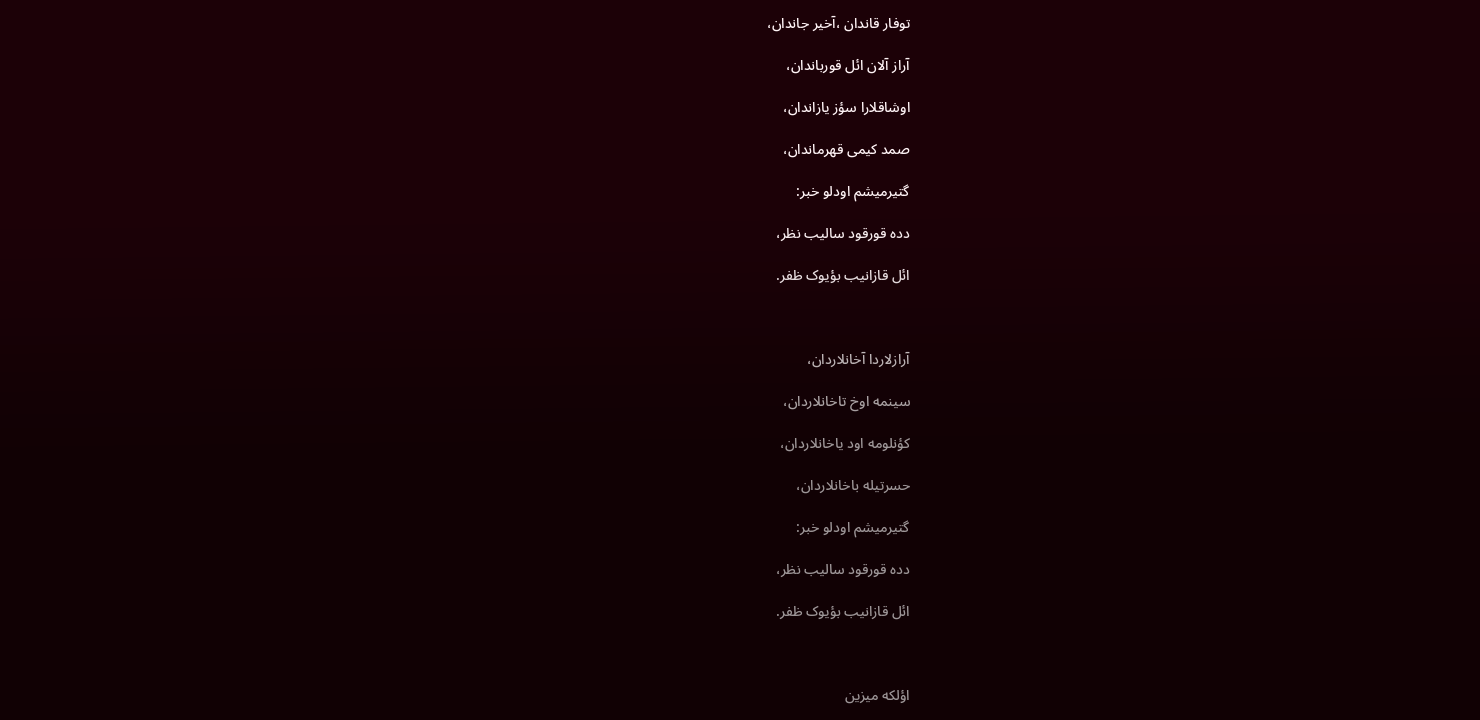توفار قاندان ،آخیر جاندان،

آراز آلان ائل قورباندان،

اوشاقلارا سؤز یازاندان،

صمد کیمی قهرماندان،

گتیرمیشم اودلو خبر:

دده قورقود سالیب نظر،

ائل قازانیب بؤیوک ظفر.



آرازلاردا آخانلاردان،

سینمه اوخ تاخانلاردان،

کؤنلومه اود یاخانلاردان،

حسرتیله باخانلاردان،

گتیرمیشم اودلو خبر:

دده قورقود سالیب نظر،

ائل قازانیب بؤیوک ظفر.



اؤلکه میزین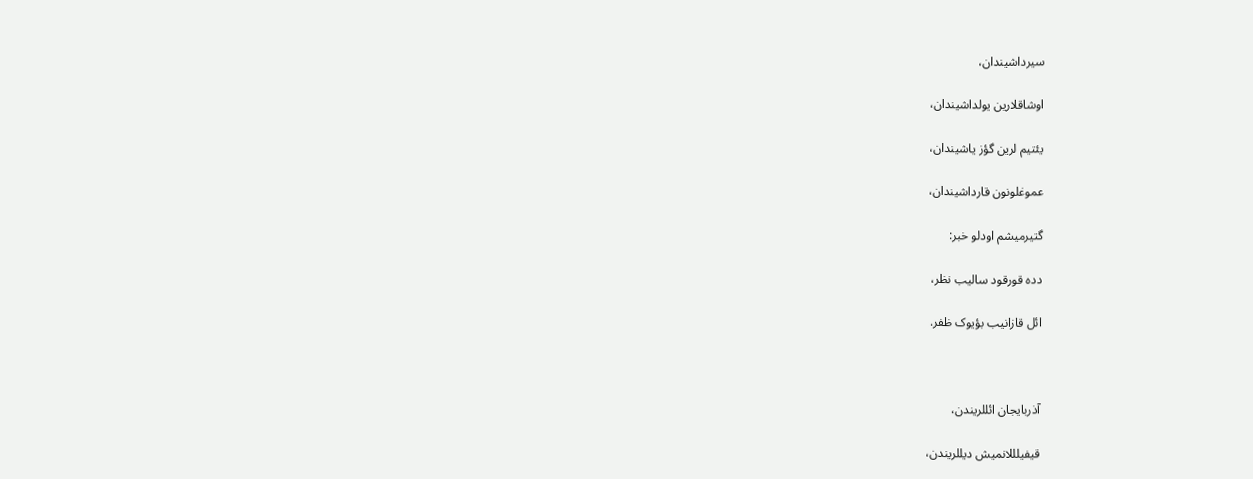سیرداشیندان،

اوشاقلارین یولداشیندان،

یئتیم لرین گؤز یاشیندان،

عموغلونون قارداشیندان،

گتیرمیشم اودلو خبر:

دده قورقود سالیب نظر،

ائل قازانیب بؤیوک ظفر.



آذربایجان ائللریندن،

قیفیلللانمیش دیللریندن،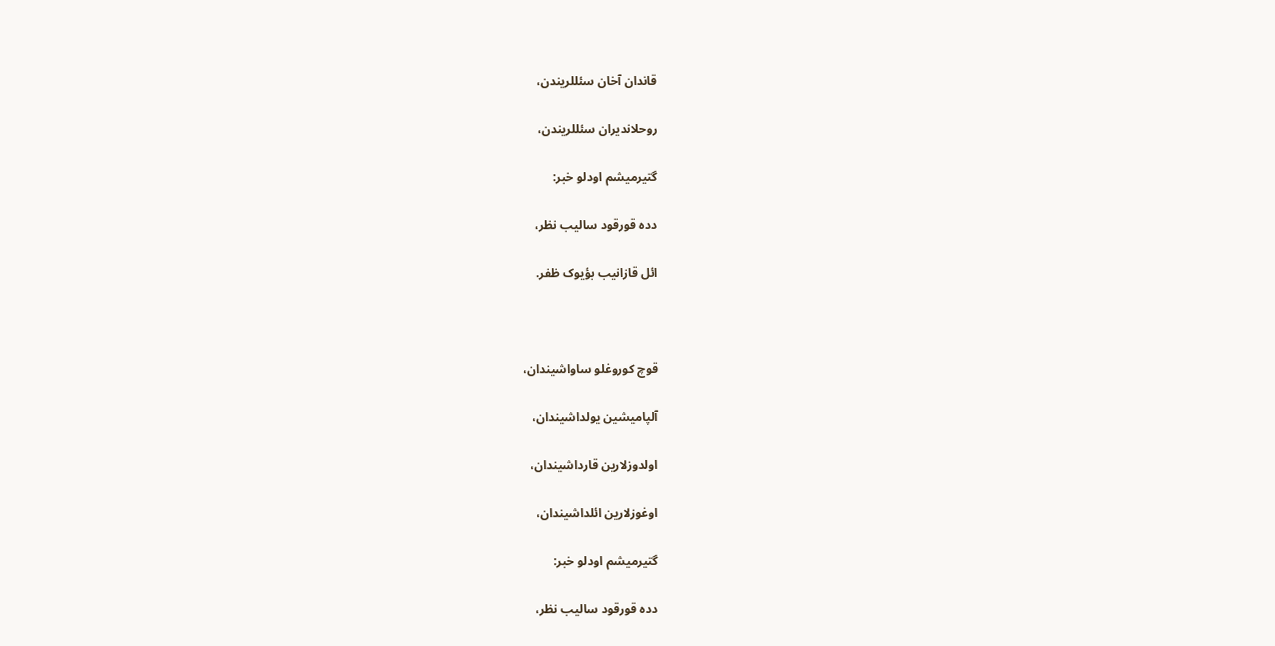قاندان آخان سئللریندن،

روحلاندیران سئللریندن،

گتیرمیشم اودلو خبر:

دده قورقود سالیب نظر،

ائل قازانیب بؤیوک ظفر.



قوچ کوروغلو ساواشیندان،

آلپامیشین یولداشیندان،

اولدوزلارین قارداشیندان،

اوغوزلارین ائلداشیندان،

گتیرمیشم اودلو خبر:

دده قورقود سالیب نظر،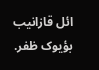ائل قازانیب بؤیوک ظفر.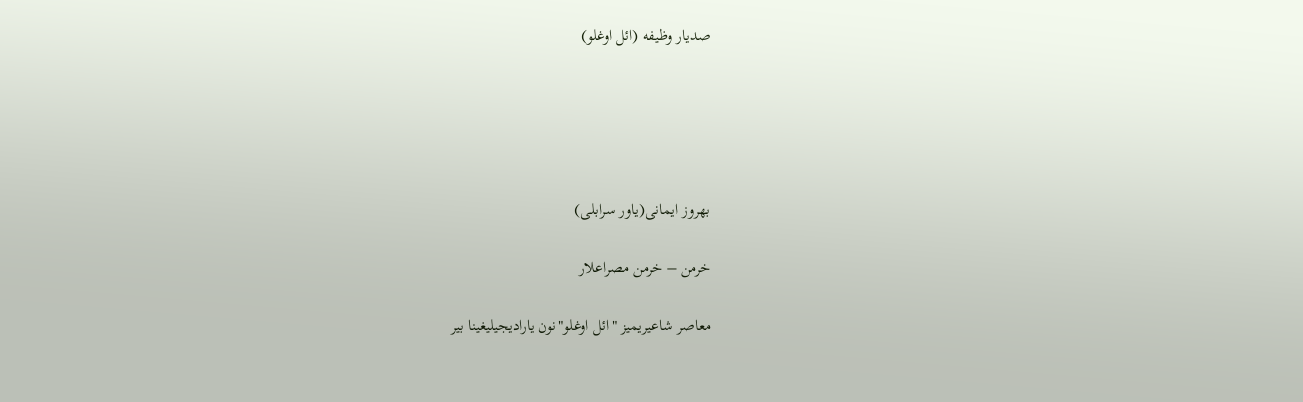صدیار وظیفه (ائل اوغلو)





بهروز ایمانی(یاور سرابلی‌)

خرمن – خرمن مصراعلار

معاصر شاعیریمیز "ائل اوغلو"نون یارادیجیلیغینا بیر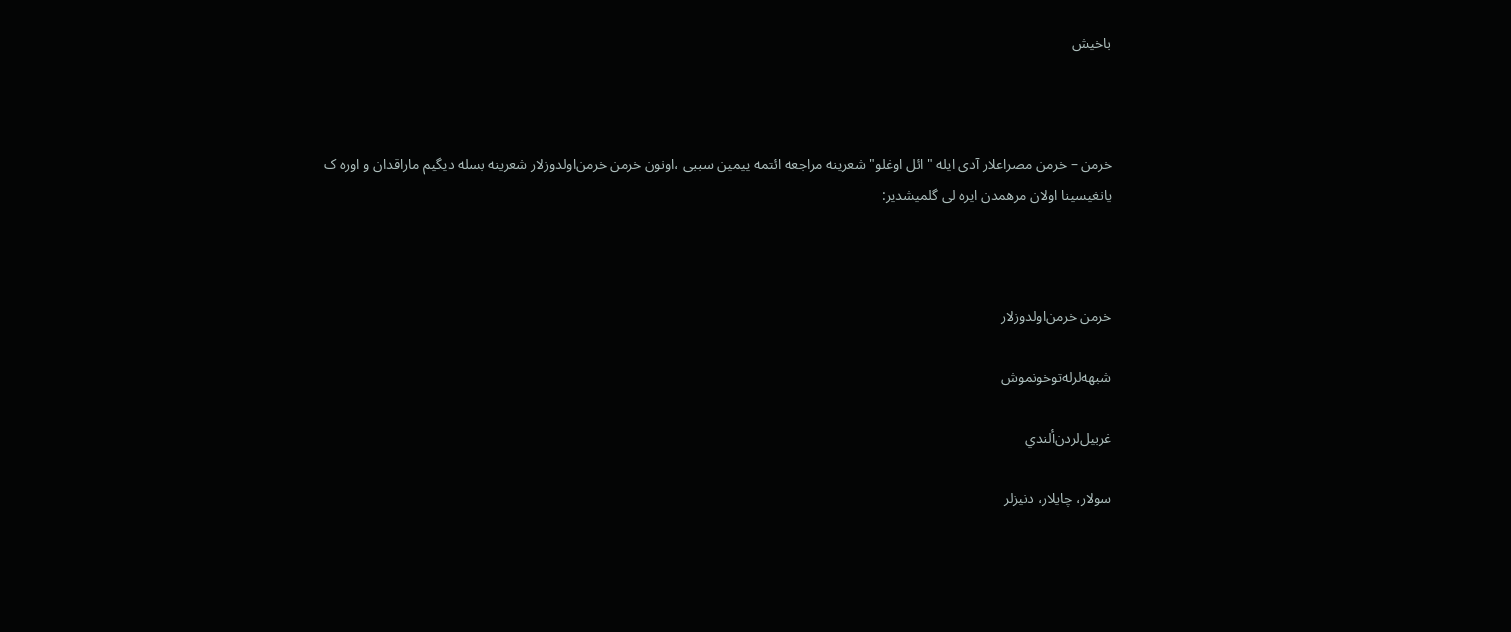باخیش



خرمن – خرمن مصراعلار آدی ایله "ائل اوغلو" شعرینه مراجعه ائتمه ییمین سببی ،اونون خرمن خرمن‌اولدوزلار شعرینه بسله دیگیم ماراقدان و اوره ک یانغیسینا اولان مرهمدن ایره لی گلمیشدیر:



خرمن خرمن‌اولدوزلار

شبهه‌لرله‌توخونموش‌

غربيل‌لردن‌ألندي‌

سولار، چايلار، دنيزلر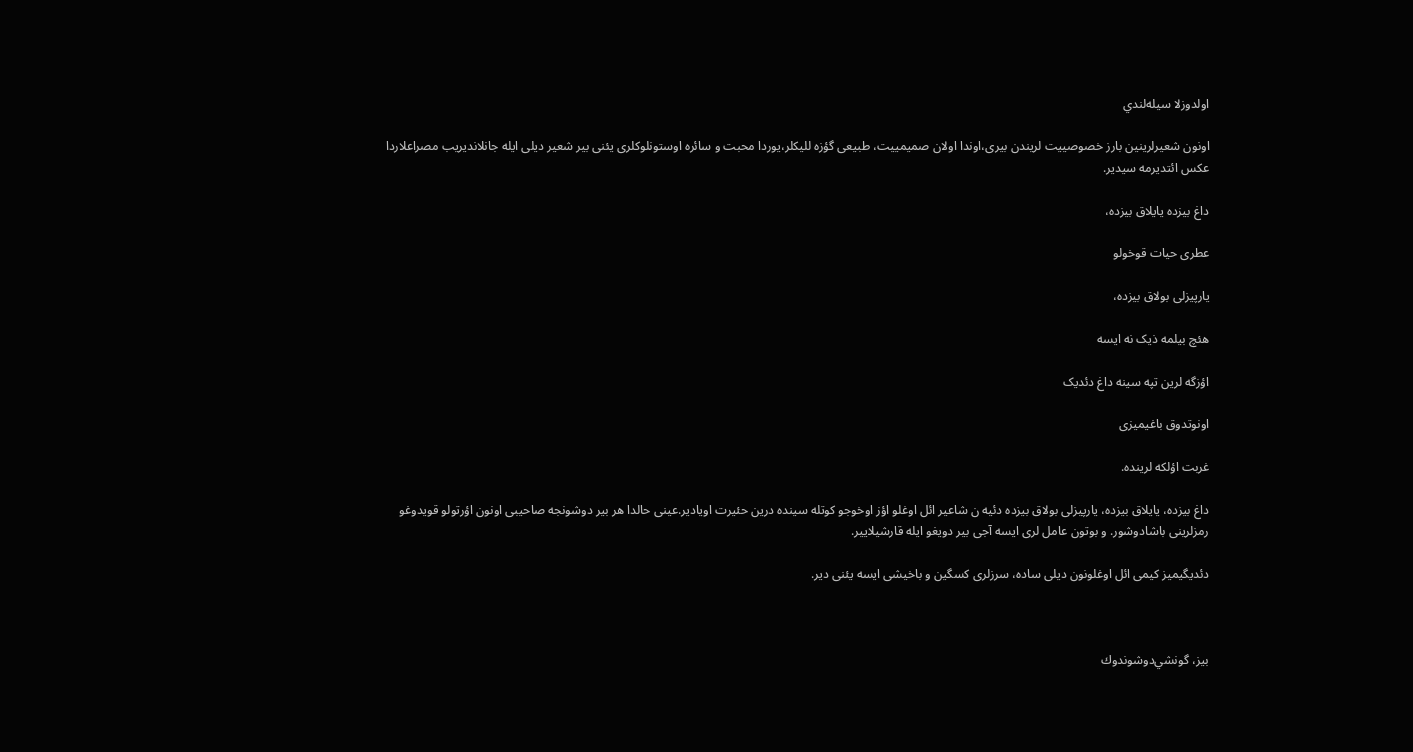اولدوزلا سيله‌لندي

اونون شعیرلرینین بارز خصوصییت لریندن بیری،اوندا اولان صمیمییت، طبیعی گؤزه للیکلر،یوردا محبت و سائره اوستونلوکلری یئنی بیر شعیر دیلی ایله جانلاندیریب مصراعلاردا عکس ائتدیرمه سیدیر.

داغ بیزده یایلاق بیزده،

عطری حیات قوخولو

یارپیزلی بولاق بیزده،

هئچ بیلمه ذیک نه ایسه

اؤزگه لرین تپه سینه داغ دئدیک

اونوتدوق باغیمیزی

غربت اؤلکه لرینده.

داغ بیزده، یایلاق بیزده، یارپیزلی بولاق بیزده دئیه ن شاعیر ائل اوغلو اؤز اوخوجو کوتله سینده درین حئیرت اویادیر.عینی حالدا هر بیر دوشونجه صاحیبی اونون اؤرتولو قویدوغو رمزلرینی باشادوشور. و بوتون عامل لری ایسه آجی بیر دویغو ایله قارشیلاییر.

دئدیگیمیز کیمی ائل اوغلونون دیلی ساده، سرزلری کسگین و باخیشی ایسه یئنی دیر.



بيز، گونشي‌دوشوندوك‌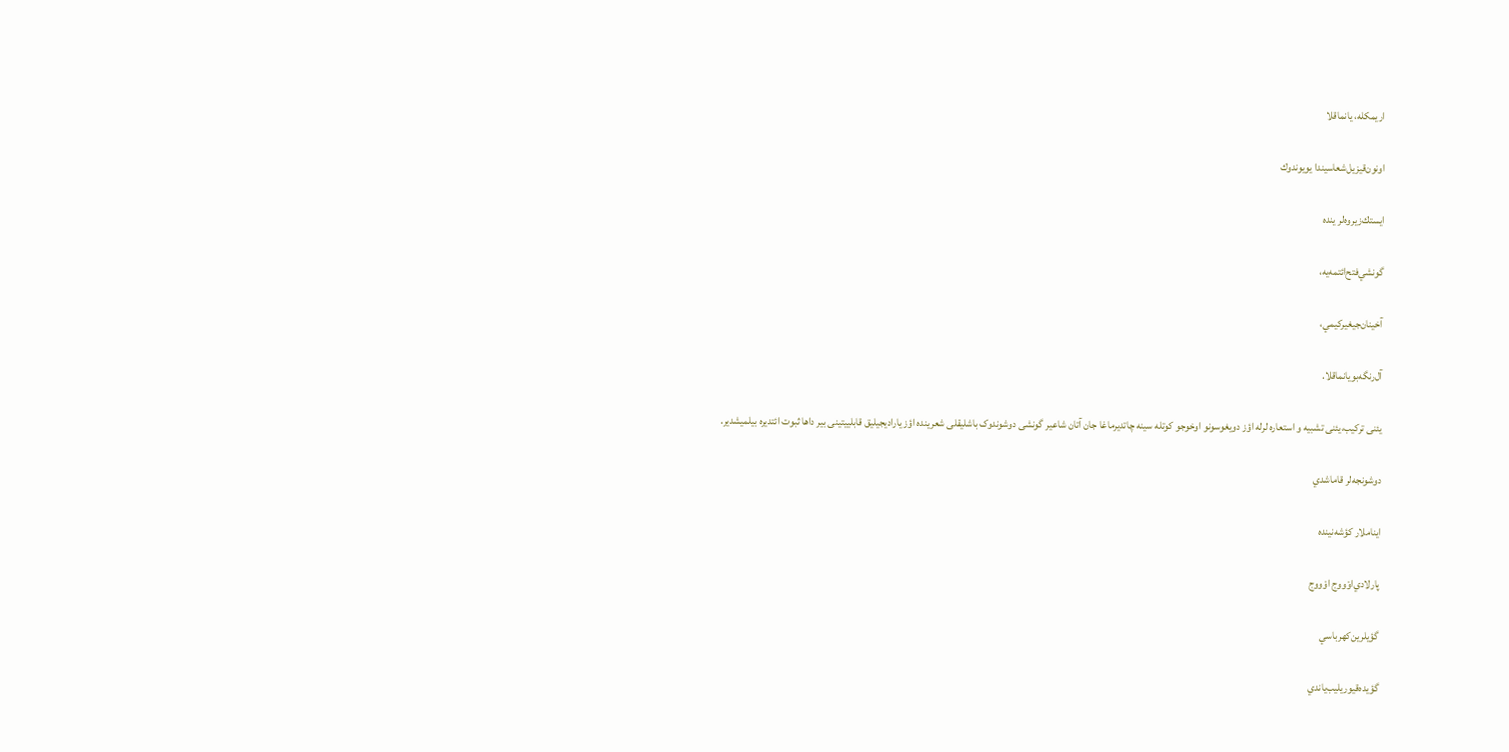اريمكله‌، يانماقلا

اونون‌قيزيل‌شعاسيندا يويوندوك‌

ايستك‌زيروه‌لر ينده‌

گونشي‌فتح‌ائتمه‌يه‌،

آخينان‌جيغيركيمي‌،

آل‌رنگه‌بويانماقلا.

یئنی ترکیب،یئنی تشبیه و استعاره لرله اؤز دویغوسونو اوخوجو کوتله سینه چاتدیرماغا جان آتان شاعیر گونشی دوشوندوک باشلیقلی شعرینده اؤز یارادیجیلیق قابلییتینی بیر داها ثبوت ائتدیره بیلمیشدیر.

دوشونجه‌لر قاماشدي‌

ايناملار كؤشه‌نينده‌

پارلادي‌اوْووج اوْووج‌

گؤيلرين‌كهرباسي‌

گؤيده‌قيوريليب‌ياندي‌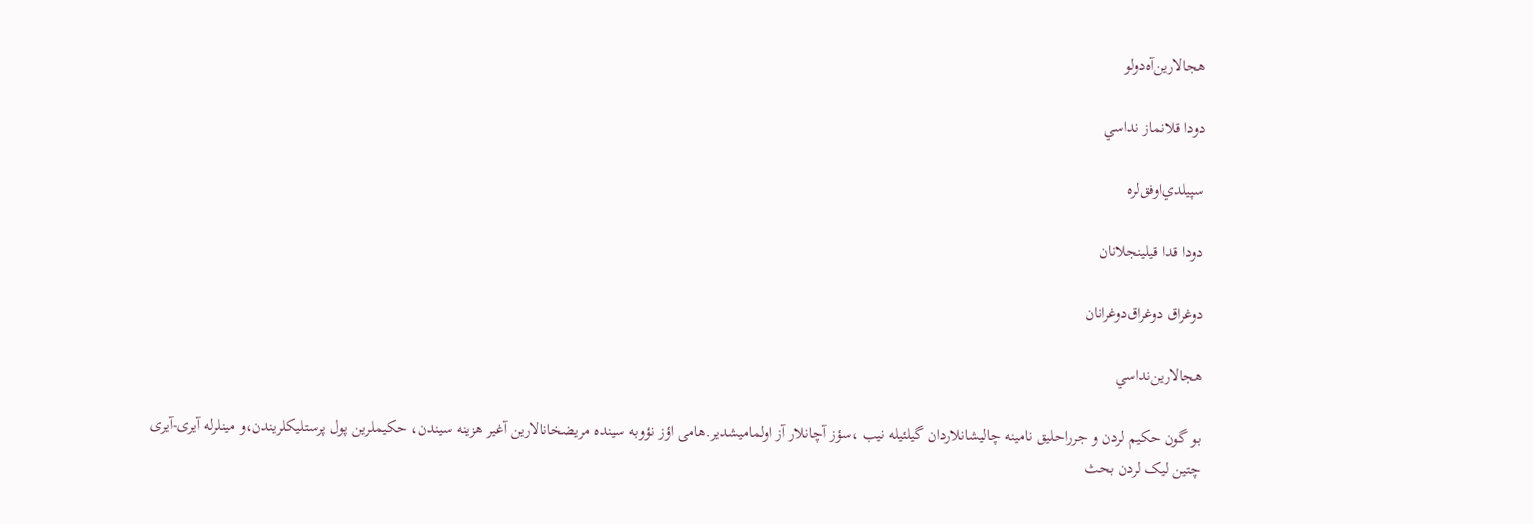هجالارين‌آه‌دولو

دودا قلانماز نداسي‌

سپيلدي‌اوفق‌لره‌

دودا قدا قيلينجلانان‌

دوغراق دوغراق‌دوغرانان‌

هجالارين‌نداسي

بو گون حکیم لردن و جرراحلیق نامینه چالیشانلاردان گیلئیله نیب ،سؤز آچانلار آز اولمامیشدیر.هامی اؤز نؤوبه سینده مریضخانالارین آغیر هزینه سیندن، حکیملرین پول پرستلیکلریندن،و مینلرله آیری-آیری چتین لیک لردن بحث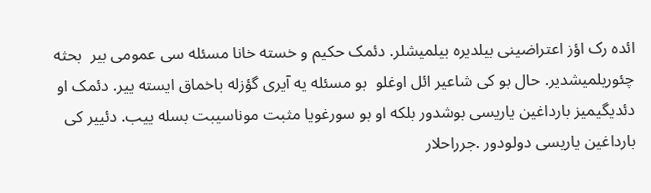ائده رک اؤز اعتراضینی بیلدیره بیلمیشلر. دئمک حکیم و خسته خانا مسئله سی عمومی بیر  بحثه چئوریلمیشدیر. حال بو کی شاعیر ائل اوغلو  بو مسئله یه آیری گؤزله باخماق ایسته ییر. دئمک او دئدیگیمیز بارداغین یاریسی بوشدور بلکه او بو سورغویا مثبت موناسیبت بسله ییب. دئییر کی بارداغین یاریسی دولودور .جرراحلار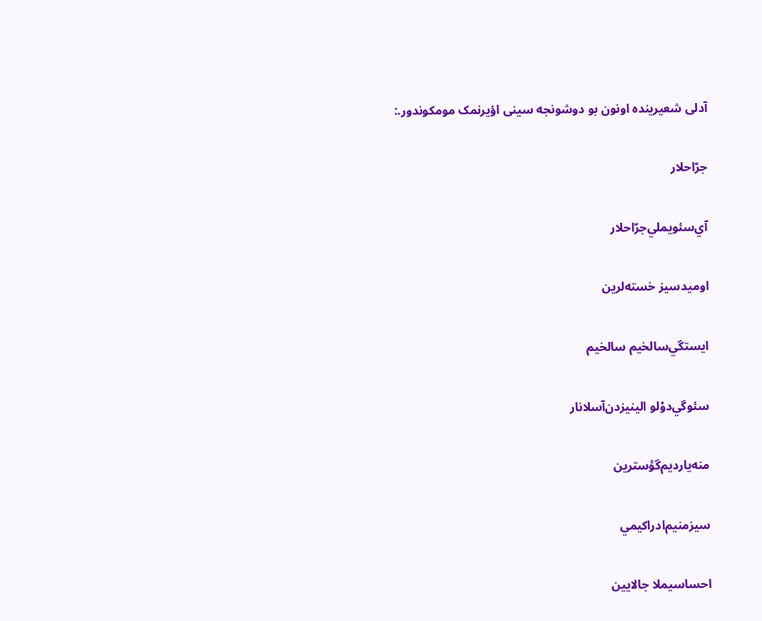آدلی شعیرینده اونون بو دوشونجه سینی اؤیرنمک مومکوندور.:

جرّاحلار

آي‌سئويملي‌جرّاحلار

اوميدسيز خسته‌لرين‌

ايستگي‌سالخيم سالخيم‌

سئوگي‌دوْلو الينيزدن‌آسلانار

منه‌يارديم‌گؤسترين‌

سيزمنيم‌ادراكيمي‌

احساسيملا جالايين‌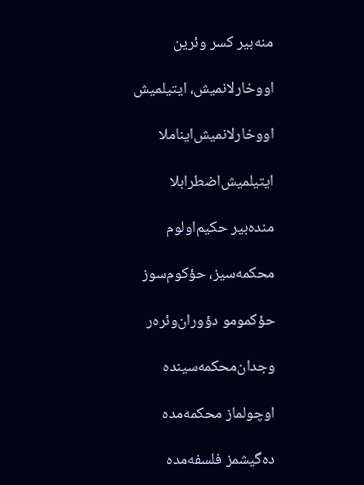منه‌بير كسر وئرين‌

اووخارلانميش‌، ايتيلميش‌

اووخارلانميش‌ايناملا

ايتيلميش‌اضطرابلا

منده‌بير حكيم‌اولوم‌

محكمه‌سيز، حؤكوم‌سوز

حؤكمومو دؤوران‌وئره‌ر

وجدان‌محكمه‌سينده‌

اوچولماز محكمه‌مده‌

ده‌گيشمز فلسفه‌مده‌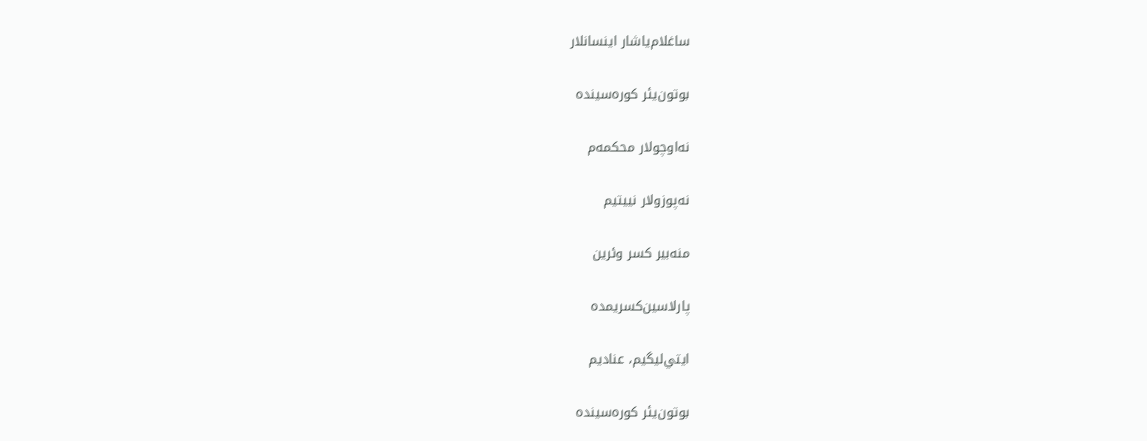ساغلام‌ياشار اينسانلار

بوتون‌يئر كوره‌سينده‌

نه‌اوچولار محكمه‌م‌

نه‌پوزولار نييتيم‌

منه‌بير كسر وئرين‌

پارلاسين‌كسريمده‌

ايتي‌ليگيم‌، عناديم‌

بوتون‌يئر كوره‌سينده‌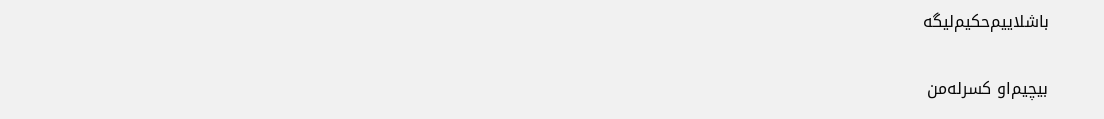باشلاييم‌حكيم‌ليگه‌

بيچيم‌او كسرله‌من‌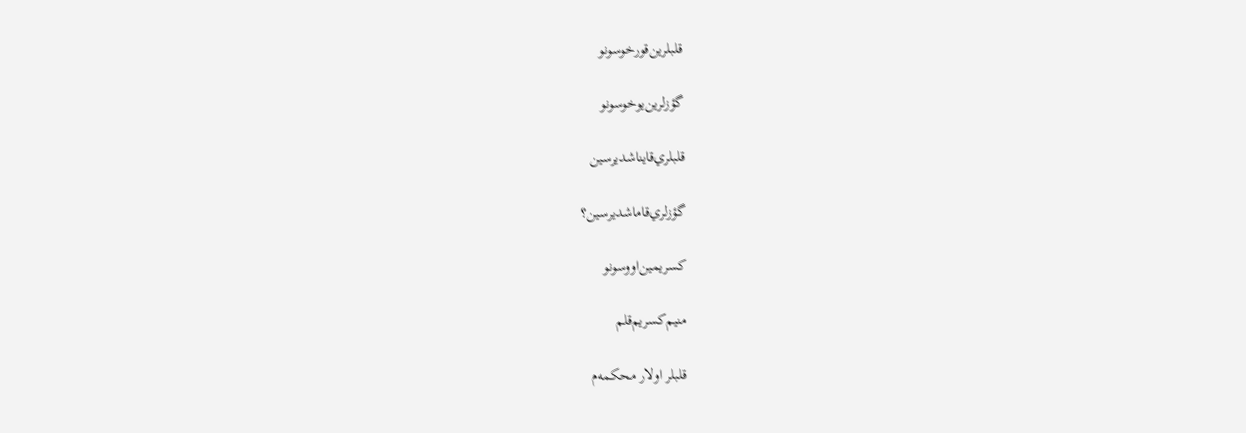قلبلرين‌قورخوسونو

گؤزلرين‌يوخوسونو

قلبلري‌قايناشديرسين‌

گؤزلري‌قاماشديرسين‌؟

كسريمين‌اووسونو

منيم‌كسريم‌قلم‌

قلبلر اولار محكمه‌م‌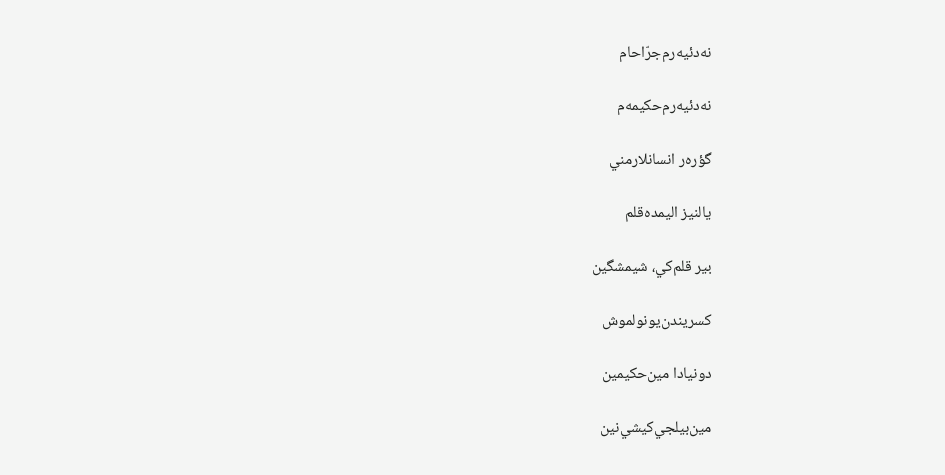نه‌دئيه‌رم‌جرّاحام‌

نه‌دئيه‌رم‌حكيمه‌م‌

گؤره‌ر انسانلارمني‌

يالنيز اليمده‌قلم‌

بير قلم‌كي‌، شيمشگين‌

كسريندن‌يونولموش‌

دونيادا مين‌حكيمين‌

مين‌بيلجي‌كيشي‌نين‌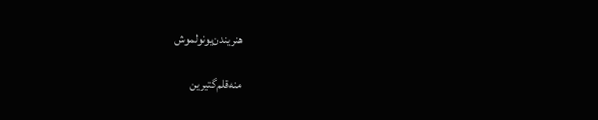هنريندن‌يونولموش‌

منه‌قلم‌گتيرين‌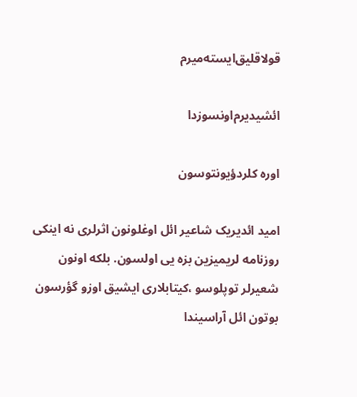قولاقليق‌ايسته‌ميرم‌

ائشيديرم‌اونسوزدا

اوره کلر‌دؤيونتوسون‌

امید ائدیریک شاعیر ائل اوغلونون اثرلری نه اینکی روزنامه لریمیزین بزه یی اولسون. بلکه اونون شعیرلر توپلوسو ،کیتابلاری ایشیق اوزو گؤرسون بوتون ائل آراسیندا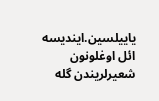یاییلسین.ایندیسه  ائل اوغلونون شعیرلریندن گله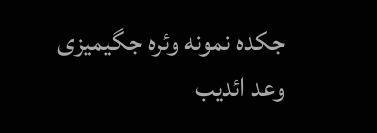جکده نمونه وئره جگیمیزی وعد ائدیب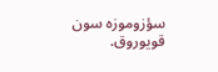سؤزوموزه سون قویوروق.